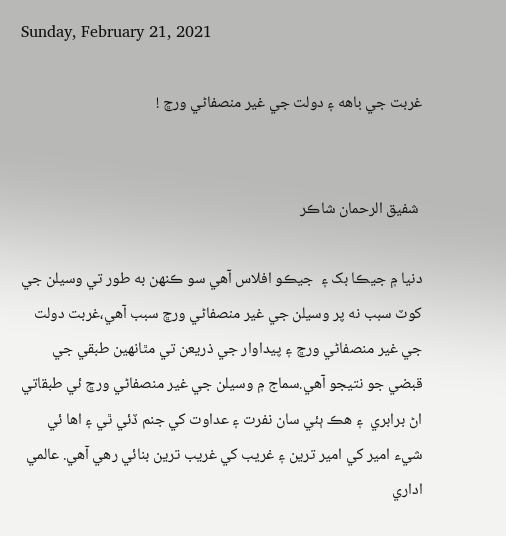Sunday, February 21, 2021

غربت جي باهه ۽ دولت جي غير منصفاڻي ورڇ !


 شفيق الرحمان شاڪر

دنيا ۾ جيڪا بک ۽  جيڪو افلاس آهي سو ڪنهن به طور تي وسيلن جي کوٽ سبب نه پر وسيلن جي غير منصفاڻي ورڇ سبب آهي،غربت دولت جي غير منصفاڻي ورڇ ۽ پيداوار جي ذريعن تي مٿانهين طبقي جي قبضي جو نتيجو آهي.سماج ۾ وسيلن جي غير منصفاڻي ورڇ ئي طبقاتي اڻ برابري  ۽ هڪ ٻئي سان نفرت ۽ عداوت کي جنم ڏئي ٿي ۽ اها ئي شيء امير کي امير ترين ۽ غريب کي غريب ترين بنائي رهي آهي. عالمي اداري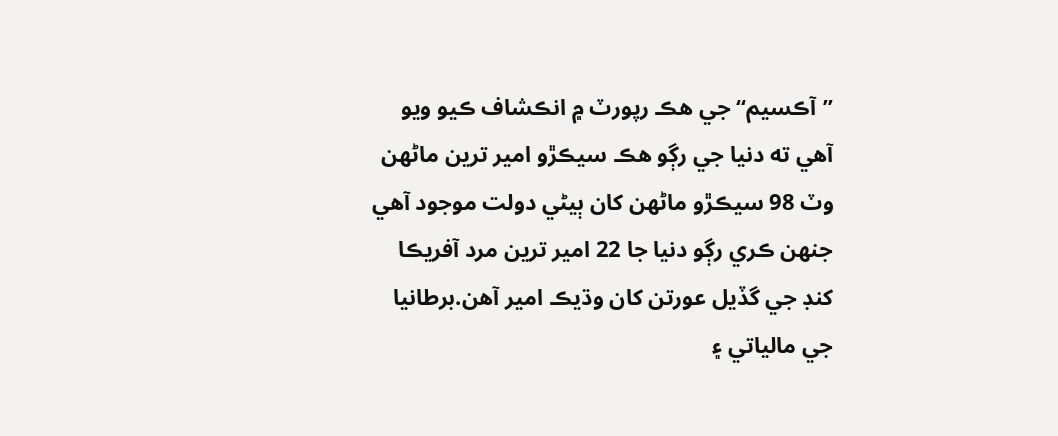”آڪسيم“ جي هڪ رپورٽ ۾ انڪشاف ڪيو ويو آهي ته دنيا جي رڳو هڪ سيڪڙو امير ترين ماڻهن وٽ 98 سيڪڙو ماڻهن کان ٻيڻي دولت موجود آهي جنهن ڪري رڳو دنيا جا 22 امير ترين مرد آفريڪا کنڊ جي گڏيل عورتن کان وڌيڪ امير آهن.برطانيا جي مالياتي ۽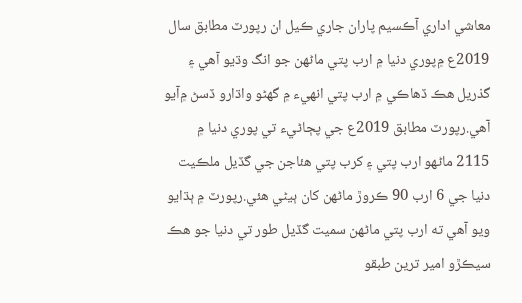معاشي اداري آڪسيم پاران جاري ڪيل ان رپورٽ مطابق سال 2019ع ۾پوري دنيا ۾ ارب پتي ماڻهن جو انگ وڌيو آهي ۽ گذريل هڪ ڏهاڪي ۾ ارب پتي انهيء ۾ گھڻو واڌارو ڏسڻ ۾آيو آهي.رپورٽ مطابق 2019ع جي پڄاڻيء تي پوري دنيا ۾ 2115 ماڻهو ارب پتي ۽ کرب پتي هئاجن جي گڏيل ملڪيت دنيا جي 6 ارب 90 ڪروڙ ماڻهن کان ٻيڻي هئي.رپورٽ ۾ ٻڌايو ويو آهي ته ارب پتي ماڻهن سميت گڏيل طور تي دنيا جو هڪ سيڪڙو امير ترين طبقو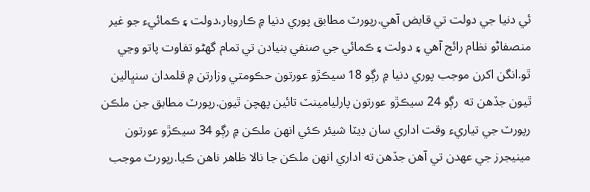ئي دنيا جي دولت تي قابض آهي.رپورٽ مطابق پوري دنيا ۾ ڪاروبار،دولت ۽ ڪمائيء جو غير منصفاڻو نظام رائج آهي ۽ دولت ۽ ڪمائي جي صنفي بنيادن تي تمام گھڻو تفاوت پاتو وڃي ٿو.انگن اکرن موجب پوري دنيا ۾ رڳو 18 سيڪڙو عورتون حڪومتي وزارتن ۾ قلمدان سنڀالين ٿيون جڏهن ته  رڳو 24 سيڪڙو عورتون پارليامينٽ تائين پهچن ٿيون.رپورٽ مطابق جن ملڪن رپورٽ جي تياريء وقت اداري سان ڊيٽا شيئر ڪئي انهن ملڪن ۾ رڳو 34 سيڪڙو عورتون مينيجرز جي عهدن تي آهن جڏهن ته اداري انهن ملڪن جا نالا ظاهر ناهن ڪيا.رپورٽ موجب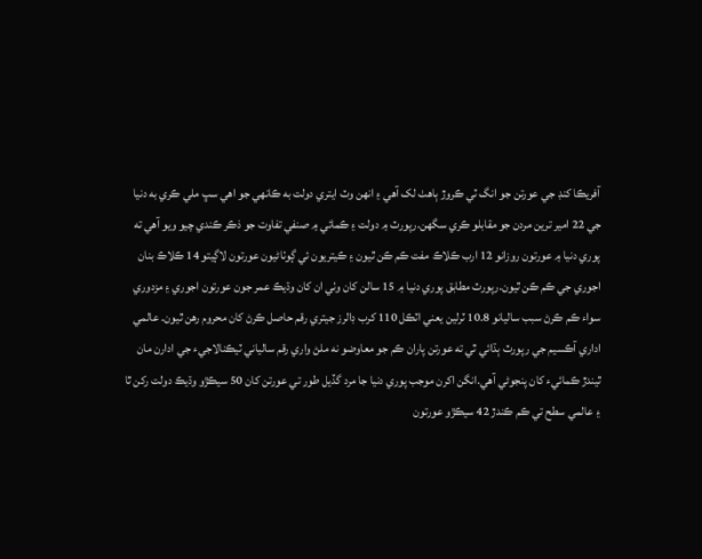آفريڪا کنڊ جي عورتن جو انگ ٽي ڪروڙ ٻاهٺ لک آهي ۽ انهن وٽ ايتري دولت به ڪانهي جو اهي سڀ ملي ڪري به دنيا جي 22 امير ترين مردن جو مقابلو ڪري سگھن.رپورٽ ۾ دولت ۽ ڪمائي ۾ صنفي تفاوت جو ذڪر ڪندي چيو ويو آهي ته پوري دنيا ۾ عورتون روزانو 12 ارب ڪلاڪ مفت ڪم ڪن ٿيون ۽ ڪيتريون ئي ڳوٺاڻيون عورتون لاڳيتو 14 ڪلاڪ بنان اجوري جي ڪم ڪن ٿيون.رپورٽ مطابق پوري دنيا ۾ 15 سالن کان وٺي ان کان وڌيڪ عمر جون عورتون اجوري ۽ مزدوري سواء ڪم ڪرڻ سبب ساليانو 10.8 ٽرلين يعني اٽڪل 110 کرب ڊالرز جيتري رقم حاصل ڪرڻ کان محروم رهن ٿيون. عالمي اداري آڪسيم جي رپورٽ ٻڌائي ٿي ته عورتن پاران ڪم جو معاوضو نه ملڻ واري رقم سالياني ٽيڪنالاجيء جي ادارن مان ٿيندڙ ڪمائيء کان پنجوڻي آهي.انگن اکرن موجب پوري دنيا جا مرد گڏيل طور تي عورتن کان 50 سيڪڙو وڌيڪ دولت رکن ٿا ۽ عالمي سطح تي ڪم ڪندڙ 42 سيڪڙو عورتون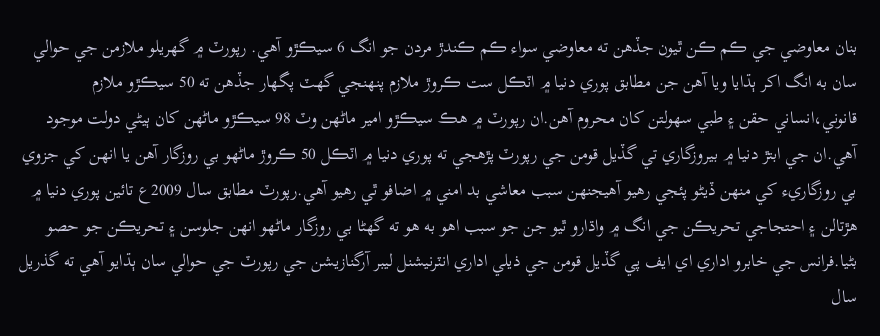بنان معاوضي جي ڪم ڪن ٿيون جڏهن ته معاوضي سواء ڪم ڪندڙ مردن جو انگ 6 سيڪڙو آهي. رپورٽ ۾ گھريلو ملازمن جي حوالي سان به انگ اکر ٻڌايا ويا آهن جن مطابق پوري دنيا ۾ اٽڪل ست ڪروڙ ملازم پنهنجي گھٽ پگھار جڏهن ته 50 سيڪڙو ملازم قانوني،انساني حقن ۽ طبي سهولتن کان محروم آهن.ان رپورٽ ۾ هڪ سيڪڙو امير ماڻهن وٽ 98 سيڪڙو ماڻهن کان ٻيڻي دولت موجود آهي.ان جي ابتڙ دنيا ۾ بيروزگاري تي گڏيل قومن جي رپورٽ پڙهجي ته پوري دنيا ۾ اٽڪل 50 ڪروڙ ماڻهو بي روزگار آهن يا انهن کي جزوي بي روزگاريء کي منهن ڏيڻو پئجي رهيو آهيجنهن سبب معاشي بد امني ۾ اضافو ٿي رهيو آهي.رپورٽ مطابق سال 2009ع تائين پوري دنيا ۾ هڙتالن ۽ احتجاجي تحريڪن جي انگ ۾ واڌارو ٿيو جن جو سبب اهو به هو ته گھڻا بي روزگار ماڻهو انهن جلوسن ۽ تحريڪن جو حصو بڻيا.فرانس جي خابرو اداري اي ايف پي گڏيل قومن جي ذيلي اداري انٽرنيشنل ليبر آرگنازيشن جي رپورٽ جي حوالي سان ٻڌايو آهي ته گذريل سال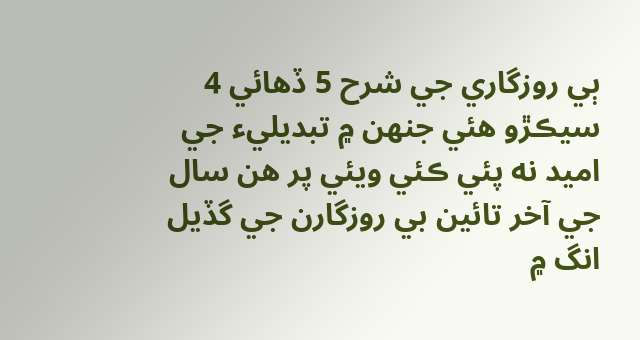ٻي روزگاري جي شرح 5 ڏهائي 4 سيڪڙو هئي جنهن ۾ تبديليء جي اميد نه پئي ڪئي ويئي پر هن سال جي آخر تائين بي روزگارن جي گڏيل انگ ۾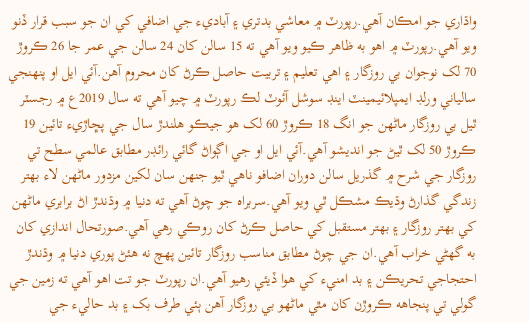واڌاري جو امڪان آهي.رپورٽ ۾ معاشي بدتري ۽ آباديء جي اضافي کي ان جو سبب قرار ڏنو ويو آهي.رپورٽ ۾ اهو به ظاهر ڪيو ويو آهي ته 15 سالن کان 24 سالن جي عمر جا 26 ڪروڙ 70 لک نوجوان بي روزگار ۽ اهي تعليم ۽ تربيت حاصل ڪرڻ کان محروم آهن.آئي ايل او پنهنجي سالياني ورلڊ ايمپلائيمينٽ اينڊ سوشل آئوٽ لڪ رپورٽ ۾ چيو آهي ته سال 2019ع ۾ رجسٽر ٿيل بي روزگار ماڻهن جو انگ 18 ڪروڙ 60 لک هو جيڪو هلندڙ سال جي پڇاڙيء تائين 19 ڪروڙ 50 لک ٿيڻ جو انديشو آهي.آئي ايل او جي اڳواڻ گائي رائڊر مطابق عالمي سطح تي روزگار جي شرح ۾ گذريل سالن دوران اضافو ناهي ٿيو جنهن سان لکين مزدور ماڻهن لاء بهتر زندگي گذارڻ وڌيڪ مشڪل ٿي ويو آهي.سربراه جو چوڻ آهي ته دنيا ۾ وڌندڙ اڻ برابري ماڻهن کي بهتر روزگار ۽ بهتر مستقبل کي حاصل ڪرڻ کان روڪي رهي آهي.صورتحال اندازي کان به گھڻي خراب آهي.ان جي چوڻ مطابق مناسب روزگار تائين پهچ نه هئڻ پوري دنيا ۾ وڌندڙ احتجاجي تحريڪن ۽ بد امنيء کي هوا ڏيئي رهيو آهي.ان رپورٽ جو تت اهو آهي ته زمين جي گولي تي پنجاهه ڪروڙن کان مٿي ماڻهو بي روزگار آهن ٻئي طرف بک ۽ بد حاليء جي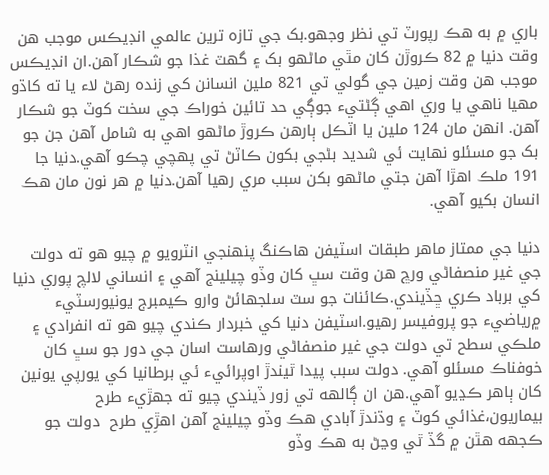باري ۾ به هڪ رپورٽ تي نظر وجھو.بک جي تازه ترين عالمي انڊيڪس موجب هن وقت دنيا ۾ 82 ڪروڙن کان مٿي ماڻهو بک ۽ گھٽ غذا جو شڪار آهن.ان انڊيڪس موجب هن وقت زمين جي گولي تي 821 ملين انسانن کي زنده رهڻ لاء يا ته کاڌو مهيا ناهي يا وري اهي ڳڻتيء جوڳي حد تائين خوراڪ جي سخت کوٽ جو شڪار آهن. انهن مان 124 ملين يا اٽڪل ٻارهن ڪروڙ ماڻهو اهي به شامل آهن جن جو بک جو مسئلو نهايت ئي شديد بڻجي بکون ڪاٽڻ تي پهچي چڪو آهي.دنيا جا 191 ملڪ اهڙا آهن جتي ماڻهو بکن سبب مري رهيا آهن.دنيا ۾ هر نون مان هڪ انسان بکيو آهي.

دنيا جي ممتاز ماهر طبقات اسٽيفن هاڪنگ پنهنجي انٽرويو ۾ چيو هو ته دولت جي غير منصفاڻي ورڇ هن وقت سڀ کان وڏو چيلينج آهي ۽ انساني لالچ پوري دنيا کي برباد ڪري ڇڏيندي.ڪائنات جو سٽ سلجھائڻ وارو ڪيمبرج يونيورسٽيء ۾رياضيء جو پروفيسر رهيو.اسٽيفن دنيا کي خبردار ڪندي چيو هو ته انفرادي ۽ ملڪي سطح تي دولت جي غير منصفاڻي ورهاست اسان جي دور جو سڀ کان خوفناڪ مسئلو آهي. دولت سبب پيدا ٿيندڙ اوپرائيء ئي برطانيا کي يورپي يونين کان ٻاهر ڪڍيو آهي.هن ان ڳالهه تي زور ڏيندي چيو ته جهڙيء طرح بيماريون،غذائي کوٽ ۽ وڌندڙ آبادي هڪ وڏو چيلينج آهن اهڙِي طرح  دولت جو ڪجهه هٿن ۾ گڏ ٿي وڃڻ به هڪ وڏو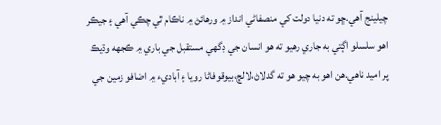چيلينج آهي.ڇو ته دنيا دولت کي منصفاڻي انداز ۾ ورهائڻ ۾ ناڪام ٿي چڪي آهي ۽ جيڪر اهو سلسلو اڳتي به جاري رهيو ته هو انسان جي ڊگھي مستقبل جي باري ۾ ڪجهه وڌيڪ پر اميد ناهي.هن اهو به چيو هو ته گدلاڻ،لالچ،بيوقوفاڻا رويا ۽ آباديء ۾ اضافو زمين جي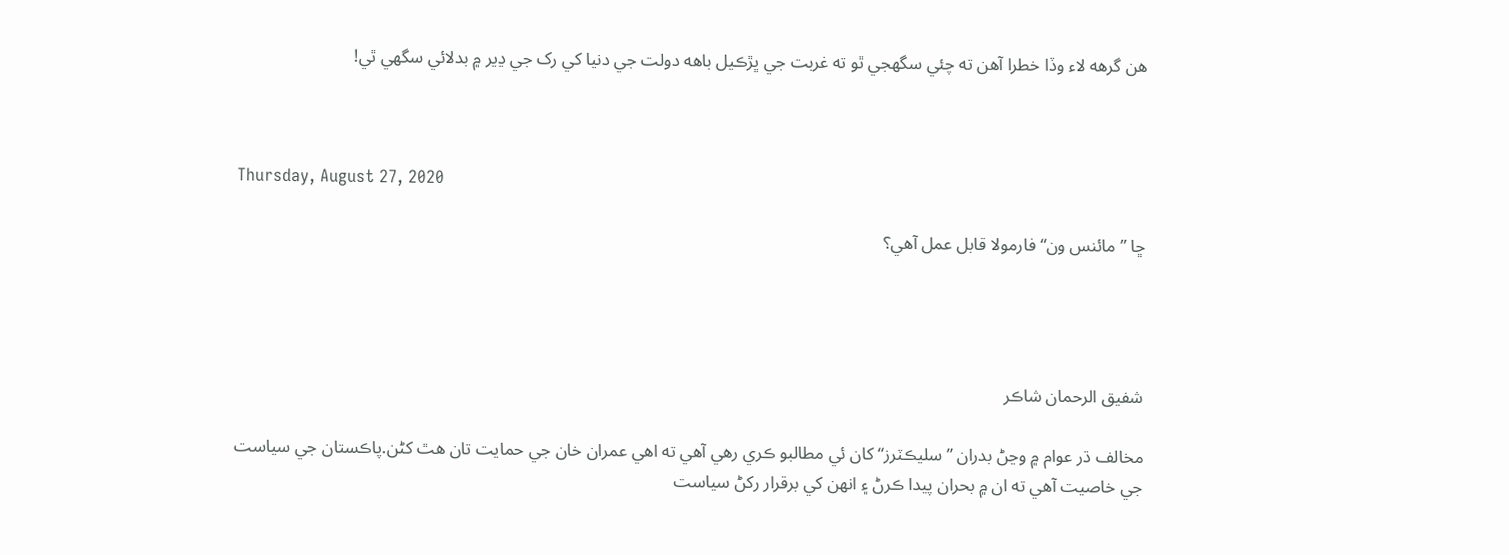هن گرهه لاء وڏا خطرا آهن ته چئي سگھجي ٿو ته غربت جي ڀڙڪيل باهه دولت جي دنيا کي رک جي ڍير ۾ بدلائي سگھي ٿي!



Thursday, August 27, 2020

ڇا ” مائنس ون“ فارمولا قابل عمل آهي؟




شفيق الرحمان شاڪر

مخالف ڌر عوام ۾ وڃڻ بدران ”سليڪٽرز“ کان ئي مطالبو ڪري رهي آهي ته اهي عمران خان جي حمايت تان هٿ کڻن.پاڪستان جي سياست جي خاصيت آهي ته ان ۾ بحران پيدا ڪرڻ ۽ انهن کي برقرار رکڻ سياست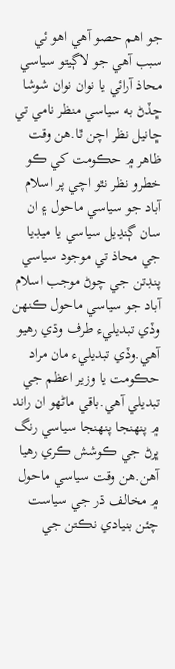جو اهم حصو آهي اهو ئي سبب آهي جو لاڳيتو سياسي محاذ آرائي يا نوان نوان شوشا ڇڏڻ به سياسي منظر نامي تي ڇانيل نظر اچن ٿا.هن وقت ظاهر ۾ حڪومت کي ڪو خطرو نظر نٿو اچي پر اسلام آباد جو سياسي ماحول ۽ ان سان ڳنڍيل سياسي يا ميڊيا جي محاذ تي موجود سياسي پنڊتن جي چوڻ موجب اسلام آباد جو سياسي ماحول ڪنهن وڏي تبديليء طرف وڌي رهيو آهي.وڏي تبديليء مان مراد  حڪومت يا وزير اعظم جي تبديلي آهي.باقي ماڻهو ان راند ۾ پنهنجا پنهنجا سياسي رنگ ڀرڻ جي ڪوشش ڪري رهيا آهن.هن وقت سياسي ماحول ۾ مخالف ڌر جي سياست چئن بنيادي نڪتن جي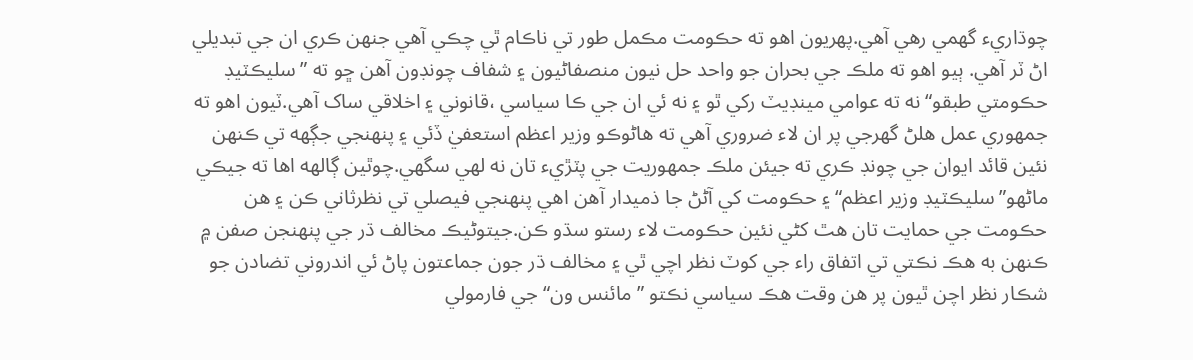چوڌاريء گھمي رهي آهي.پهريون اهو ته حڪومت مڪمل طور تي ناڪام ٿي چڪي آهي جنهن ڪري ان جي تبديلي اڻ ٽر آهي. ٻيو اهو ته ملڪ جي بحران جو واحد حل نيون منصفاڻيون ۽ شفاف چونڊون آهن ڇو ته ”سليڪٽيڊ حڪومتي طبقو“ نه ته عوامي مينڊيٽ رکي ٿو ۽ نه ئي ان جي ڪا سياسي ،قانوني ۽ اخلاقي ساک آهي.ٽيون اهو ته جمهوري عمل هلڻ گھرجي پر ان لاء ضروري آهي ته هاڻوڪو وزير اعظم استعفيٰ ڏئي ۽ پنهنجي جڳهه تي ڪنهن نئين قائد ايوان جي چونڊ ڪري ته جيئن ملڪ جمهوريت جي پٽڙيء تان نه لهي سگھي.چوٿين ڳالهه اها ته جيڪي ماڻهو”سليڪٽيڊ وزير اعظم“ ۽ حڪومت کي آڻڻ جا ذميدار آهن اهي پنهنجي فيصلي تي نظرثاني ڪن ۽ هن حڪومت جي حمايت تان هٿ کڻي نئين حڪومت لاء رستو سڌو ڪن.جيتوڻيڪ مخالف ڌر جي پنهنجن صفن ۾ ڪنهن به هڪ نڪتي تي اتفاق راء جي کوٽ نظر اچي ٿي ۽ مخالف ڌر جون جماعتون پاڻ ئي اندروني تضادن جو شڪار نظر اچن ٿيون پر هن وقت هڪ سياسي نڪتو ”مائنس ون“ جي فارمولي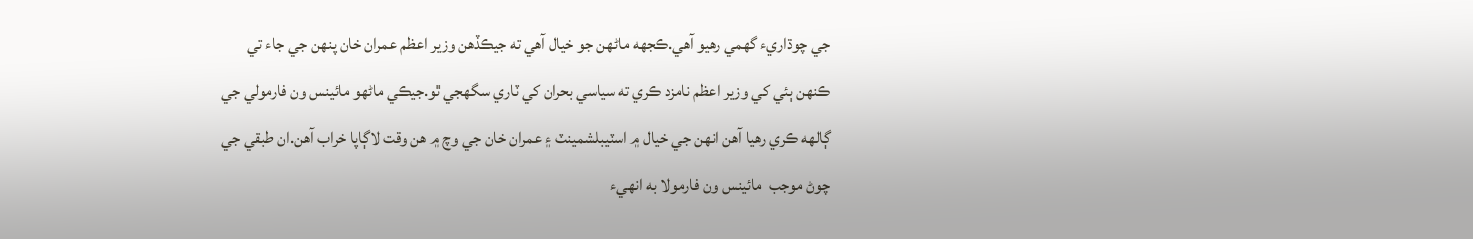جي چوڌاريء گھمي رهيو آهي.ڪجهه ماڻهن جو خيال آهي ته جيڪڏهن وزير اعظم عمران خان پنهن جي جاء تي ڪنهن ٻئي کي وزير اعظم نامزد ڪري ته سياسي بحران کي ٽاري سگھجي ٿو.جيڪي ماڻهو مائينس ون فارمولي جي ڳالهه ڪري رهيا آهن انهن جي خيال ۾ اسٽيبلشمينٽ ۽ عمران خان جي وچ ۾ هن وقت لاڳاپا خراب آهن.ان طبقي جي چوڻ موجب  مائينس ون فارمولا به انهيء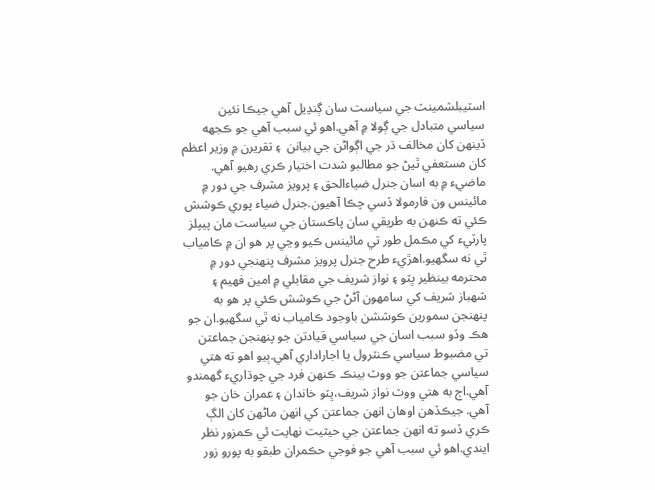اسٽيبلشمينٽ جي سياست سان ڳنڍيل آهي جيڪا نئين سياسي متبادل جي ڳولا ۾ آهي.اهو ئي سبب آهي جو ڪجهه ڏينهن کان مخالف ڌر جي اڳواڻن جي بيانن  ۽ تقريرن ۾ وزير اعظم کان مستعفي ٿيڻ جو مطالبو شدت اختيار ڪري رهيو آهي. ماضيء ۾ به اسان جنرل ضياءالحق ۽ پرويز مشرف جي دور ۾ مائينس ون فارمولا ڏسي چڪا آهيون.جنرل ضياء پوري ڪوشش ڪئي ته ڪنهن به طريقي سان پاڪستان جي سياست مان پيپلز پارٽيء کي مڪمل طور تي مائينس ڪيو وڃي پر هو ان ۾ ڪامياب ٿي نه سگھيو.اهڙيء طرح جنرل پرويز مشرف پنهنجي دور ۾ محترمه بينظير ڀٽو ۽ نواز شريف جي مقابلي ۾ امين فهيم ۽ شهباز شريف کي سامهون آڻڻ جي ڪوشش ڪئي پر هو به پنهنجن سمورين ڪوششن باوجود ڪامياب نه ٿي سگھيو.ان جو هڪ وڏو سبب اسان جي سياسي قيادتن جو پنهنجن جماعتن تي مضبوط سياسي ڪنٽرول يا اجاراداري آهي.ٻيو اهو ته هتي سياسي جماعتن جو ووٽ بينڪ ڪنهن فرد جي چوڌاريء گھمندو آهي.اڄ به هتي ووٽ نواز شريف،ڀٽو خاندان ۽ عمران خان جو آهي. جيڪڏهن اوهان انهن جماعتن کي انهن ماڻهن کان الڳ ڪري ڏسو ته انهن جماعتن جي حيثيت نهايت ئي ڪمزور نظر ايندي.اهو ئي سبب آهي جو فوجي حڪمران طبقو به پورو زور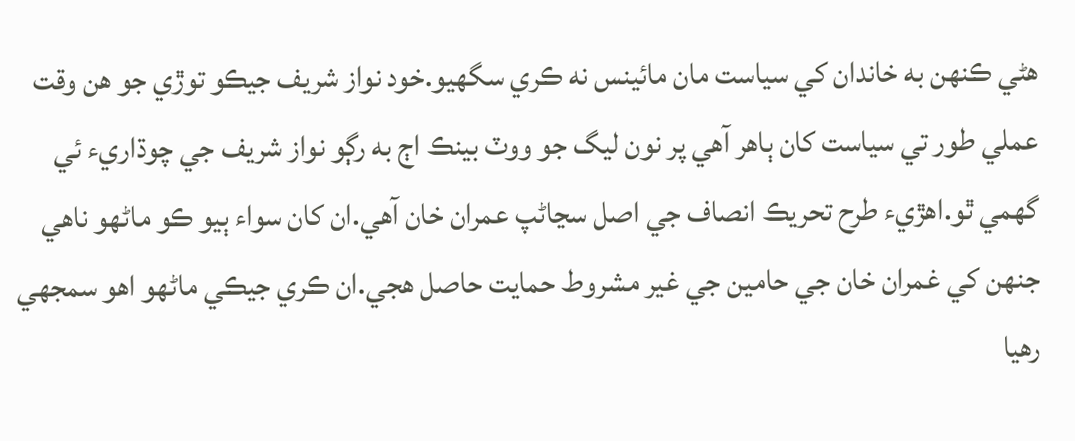هڻي ڪنهن به خاندان کي سياست مان مائينس نه ڪري سگھيو.خود نواز شريف جيڪو توڙي جو هن وقت عملي طور تي سياست کان ٻاهر آهي پر نون ليگ جو ووٽ بينڪ اڄ به رڳو نواز شريف جي چوڌاريء ئي گھمي ٿو.اهڙيء طرح تحريڪ انصاف جي اصل سڃاڻپ عمران خان آهي.ان کان سواء ٻيو ڪو ماڻهو ناهي جنهن کي غمران خان جي حامين جي غير مشروط حمايت حاصل هجي.ان ڪري جيڪي ماڻهو اهو سمجھي رهيا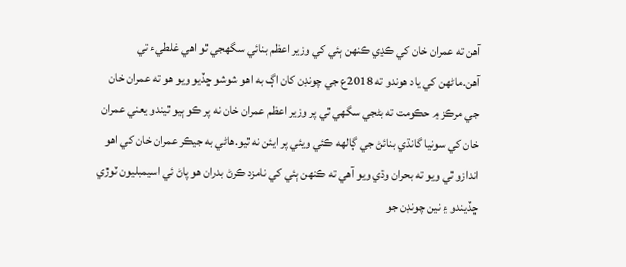آهن ته عمران خان کي ڪڍي ڪنهن ٻئي کي وزير اعظم بنائي سگھجي ٿو اهي غلطيء تي آهن.ماڻهن کي ياد هوندو ته 2018ع جي چونڊن کان اڳ به اهو شوشو ڇڏيو ويو هو ته عمران خان جي مرڪز ۾ حڪومت ته بڻجي سگھي ٿي پر وزير اعظم عمران خان نه پر ڪو ٻيو ٿيندو يعني عمران خان کي سونيا گانڌي بنائڻ جي ڳالهه ڪئي ويئي پر ايئن نه ٿيو.هاڻي به جيڪر عمران خان کي اهو اندازو ٿي ويو ته بحران وڌي ويو آهي ته ڪنهن ٻئي کي نامزد ڪرڻ بدران هو پاڻ ئي اسيمبليون ٽوڙي ڇڏيندو ۽ نين چونڊن جو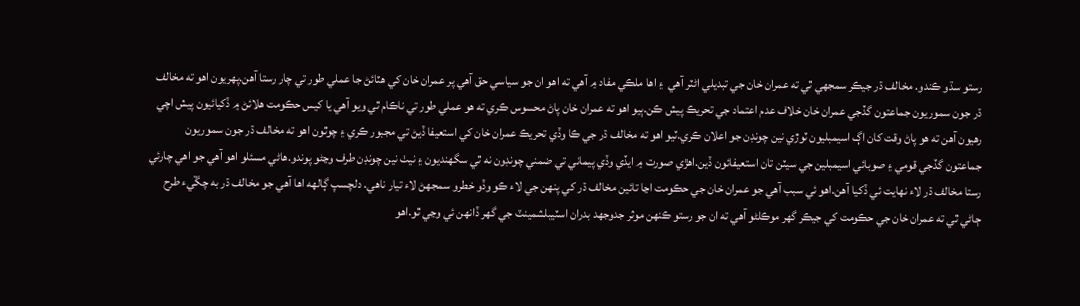رستو سڌو ڪندو. مخالف ڌر جيڪر سمجھي ٿي ته عمران خان جي تبديلي اڻٽر آهي  ۽ اها ملڪي مفاد ۾ آهي ته اهو ان جو سياسي حق آهي پر عمران خان کي هٽائڻ جا عملي طور تي چار رستا آهن.پهريون اهو ته مخالف ڌر جون سموريون جماعتون گڏجي عمران خان خلاف عدم اعتماد جي تحريڪ پيش ڪن.ٻيو اهو ته عمران خان پاڻ محسوس ڪري ته هو عملي طور تي ناڪام ٿي ويو آهي يا کيس حڪومت هلائڻ ۾ ڏکيائيون پيش اچي رهيون آهن ته هو پاڻ وقت کان اڳ اسيمبليون ٽوڙي نين چونڊن جو اعلان ڪري.ٽيو اهو ته مخالف ڌر جي ڪا وڏي تحريڪ عمران خان کي استعيفا ڏيڻ تي مجبور ڪري ۽ چوٿون اهو ته مخالف ڌر جون سموريون جماعتون گڏجي قومي ۽ صوبائي اسيمبلين جي سيٽن تان استعيفائون ڏين.اهڙي صورت ۾ ايڏي وڏي پيماني تي ضمني چونڊون نه ٿي سگھنديون ۽ نيٺ نين چونڊن طرف وڃڻو پوندو.هاڻي مسئلو اهو آهي جو اهي چارئي رستا مخالف ڌر لاء نهايت ئي ڏکيا آهن.اهو ئي سبب آهي جو عمران خان جي حڪومت اڃا تائين مخالف ڌر کي پنهن جي لاء ڪو وڏو خطرو سمجھڻ لاء تيار ناهي. دلچسپ ڳالهه اها آهي جو مخالف ڌر به چڱيء طرح ڄاڻي ٿي ته عمران خان جي حڪومت کي جيڪر گھر موڪلڻو آهي ته ان جو رستو ڪنهن موثر جدوجهد بدران اسٽيبلشمينٽ جي گھر ڏانهن ئي وڃي ٿو.اهو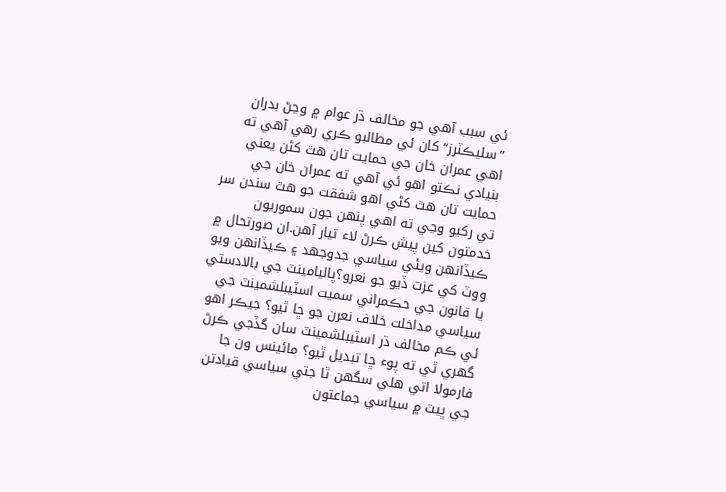ئي سبب آهي جو مخالف ڌر عوام ۾ وڃڻ بدران ”سليڪٽرز“ کان ئي مطالبو ڪري رهي آهي ته اهي عمران خان جي حمايت تان هٿ کڻن يعني بنيادي نڪتو اهو ئي آهي ته عمران خان جي حمايت تان هٿ کڻي اهو شفقت جو هٿ سندن سر تي رکيو وڃي ته اهي پنهن جون سموريون خدمتون کين پيش ڪرڻ لاء تيار آهن.ان صورتحال ۾ ڪيڏانهن ويئي سياسي جدوجهد ۽ ڪيڏانهن ويو ووٽ کي عزت ڏيو جو نعرو؟پاليامينٽ جي بالادستي يا قانون جي حڪمراني سميت اسٽيبلشمينٽ جي سياسي مداخلت خلاف نعرن جو ڇا ٿيو؟ جيڪر اهو ئي ڪم مخالف ڌر اسٽيبلشمينٽ سان گڏجي ڪرڻ گھري ٿي ته پوء ڇا تبديل ٿيو؟ مائينس ون جا فارمولا اتي هلي سگھن ٿا جتي سياسي قيادتن جي ڀيٽ ۾ سياسي جماعتون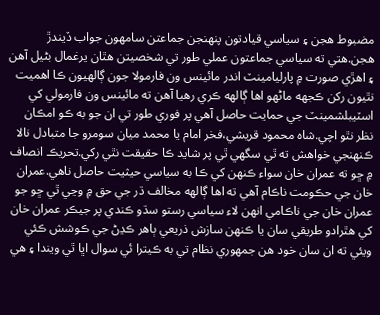مضبوط هجن ۽ سياسي قيادتون پنهنجن جماعتن سامهون جواب ڏيندڙ هجن.هتي ته سياسي جماعتون عملي طور تي شخصيتن هٿان يرغمال بڻيل آهن ۽ اهڙي صورت ۾ پارليامينٽ اندر مائينس ون فارمولا جون ڳالهيون ڪا اهميت نٿيون رکن ڪجهه ماڻهو اها ڳالهه ڪري رهيا آهن ته مائينس ون فارمولي کي اسٽيبلشمينٽ جي حمايت حاصل آهي پر فوري طور تي ان جو به ڪو امڪان نظر نٿو اچي.شاه محمود قريشي،فخر امام يا محمد ميان سومرو جا متبادل نالا ڪنهنجي خواهش ته ٿي سگھي ٿي پر شايد ڪا حقيقت نٿي رکي.تحريڪ انصاف ۾ ڇو ته عمران خان سواء ڪنهن کي ڪا به سياسي حيثيت حاصل ناهي.عمران خان جي حڪومت ناڪام آهي ته اها ڳالهه مخالف ڌر جي حق ۾ وڃي ٿي ڇو جو عمران خان جي ناڪامي انهن لاء سياسي رستو سڌو ڪندي پر جيڪر عمران خان کي هٿرادو طريقي سان يا ڪنهن سازش ذريعي ٻاهر ڪڍڻ جي ڪوشش ڪئي ويئي ته ان سان خود هن جمهوري نظام تي به ڪيترا ئي سوال اڀا ٿي ويندا ۽ هي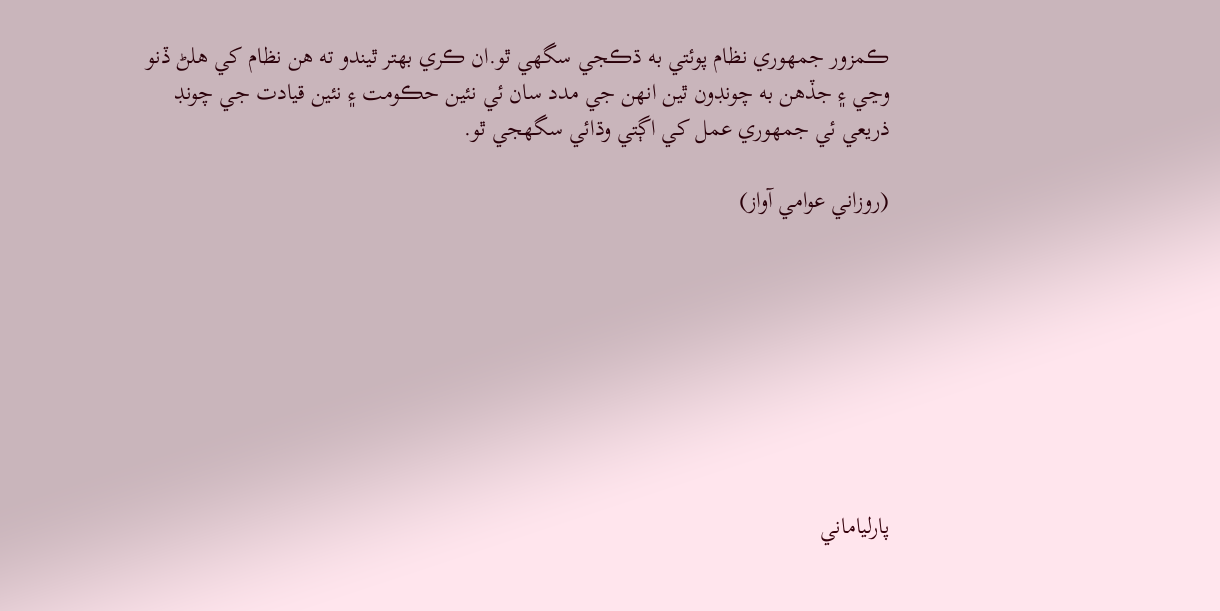ڪمزور جمهوري نظام پوئتي به ڌڪجي سگھي ٿو.ان ڪري بهتر ٿيندو ته هن نظام کي هلڻ ڏنو وڃي ۽ جڏهن به چونڊون ٿين انهن جي مدد سان ئي نئين حڪومت ۽ نئين قيادت جي چونڊ ذريعي ئي جمهوري عمل کي اڳتي وڌائي سگھجي ٿو.

(روزاني عوامي آواز)








پارلياماني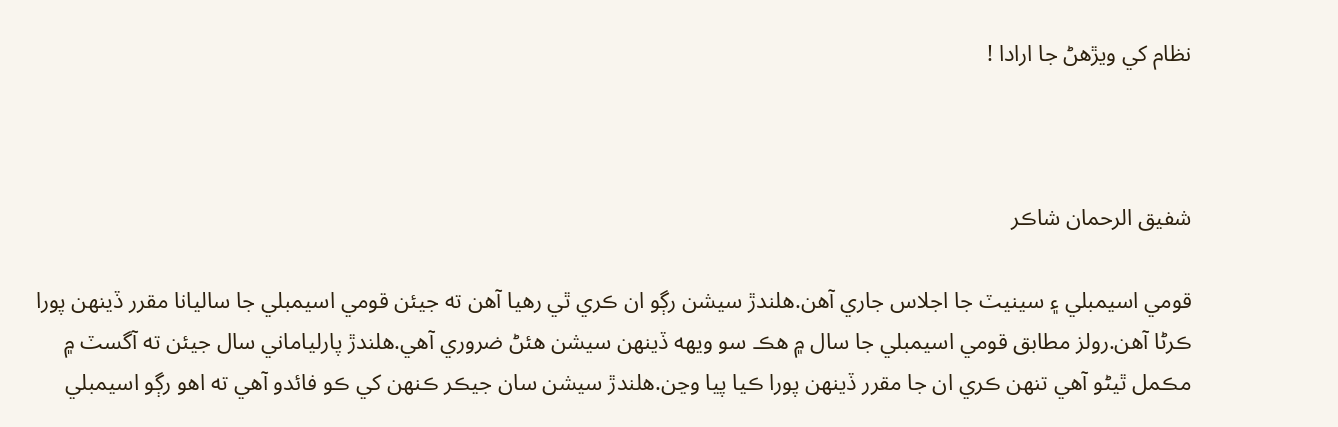نظام کي ويڙهڻ جا ارادا !



شفيق الرحمان شاڪر

قومي اسيمبلي ۽ سينيٽ جا اجلاس جاري آهن.هلندڙ سيشن رڳو ان ڪري ٿي رهيا آهن ته جيئن قومي اسيمبلي جا ساليانا مقرر ڏينهن پورا ڪرڻا آهن.رولز مطابق قومي اسيمبلي جا سال ۾ هڪ سو ويهه ڏينهن سيشن هئڻ ضروري آهي.هلندڙ پارلياماني سال جيئن ته آگسٽ ۾ مڪمل ٿيڻو آهي تنهن ڪري ان جا مقرر ڏينهن پورا ڪيا پيا وڃن.هلندڙ سيشن سان جيڪر ڪنهن کي ڪو فائدو آهي ته اهو رڳو اسيمبلي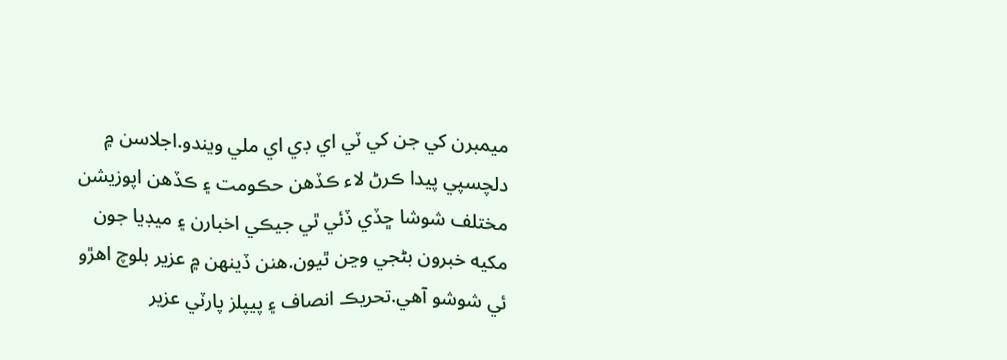ميمبرن کي جن کي ٽي اي ڊي اي ملي ويندو.اجلاسن ۾ دلچسپي پيدا ڪرڻ لاء ڪڏهن حڪومت ۽ ڪڏهن اپوزيشن مختلف شوشا ڇڏي ڏئي ٿي جيڪي اخبارن ۽ ميڊيا جون مکيه خبرون بڻجي وڃن ٿيون.هنن ڏينهن ۾ عزير بلوچ اهڙو ئي شوشو آهي.تحريڪ انصاف ۽ پيپلز پارٽي عزير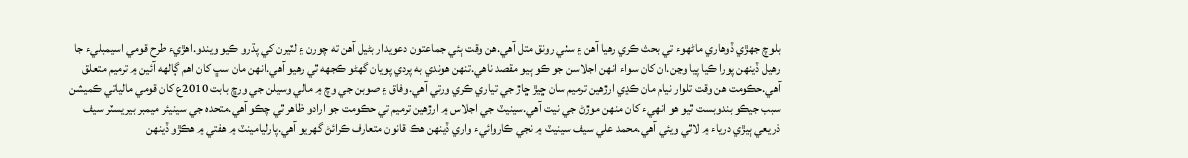بلوچ جهڙي ڏوهاري ماڻهوء تي بحث ڪري رهيا آهن ۽ سٺي رونق متل آهي.هن وقت ٻئي جماعتون دعويدار بڻيل آهن ته چورن ۽ لٽيرن کي پڌرو ڪيو ويندو.اهڙيء طرح قومي اسيمبليء جا رهيل ڏينهن پورا ڪيا پيا وڃن.ان کان سواء انهن اجلاسن جو ڪو ٻيو مقصد ناهي.تنهن هوندي به پردي پويان گھڻو ڪجهه ٿي رهيو آهي.انهن مان سڀ کان اهم ڳالهه آئين ۾ ترميم متعلق آهي.حڪومت هن وقت تلوار نيام مان ڪڍي ارڙهين ترميم سان ڇيڙ ڇاڙ جي تياري ڪري ورتي آهي.وفاق ۽ صوبن جي وچ ۾ مالي وسيلن جي ورڇ بابت 2010ع کان قومي مالياتي ڪميشن سبب جيڪو بندوبست ٿيو هو انهيء کان منهن موڙڻ جي نيت آهي.سينيٽ جي اجلاس ۾ ارڙهين ترميم تي حڪومت جو ارادو ظاهر ٿي چڪو آهي.متحده جي سينيئر ميمبر بيريسٽر سيف ذريعي ٻيڙي درياء ۾ لاٿي ويئي آهي.محمد علي سيف سينيٽ ۾ نجي ڪاروائيء واري ڏينهن هڪ قانون متعارف ڪرائڻ گھريو آهي.پارليامينٽ ۾ هفتي ۾ هڪڙو ڏينهن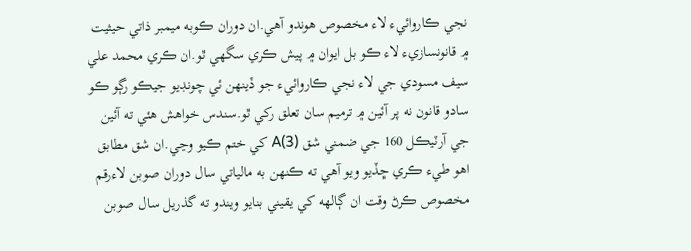نجي ڪاروائيء لاء مخصوص هوندو آهي.ان دوران ڪوبه ميمبر ذاتي حيثيت ۾ قانونسازيء لاء ڪو بل ايوان ۾ پيش ڪري سگھي ٿو.ان ڪري محمد علي سيف مسودي جي لاء نجي ڪاروائيء جو ڏينهن ئي چونڊيو جيڪو رڳو ڪو سادو قانون نه پر آئين ۾ ترميم سان تعلق رکي ٿو.سندس خواهش هئي ته آئين جي آرٽيڪل 160 جي ضمني شق A(3) کي ختم ڪيو وڃي.ان شق مطابق اهو طيء ڪري ڇڏيو ويو آهي ته ڪنهن به مالياتي سال دوران صوبن لاءرقم مخصوص ڪرڻ وقت ان ڳالهه کي يقيني بنايو ويندو ته گذريل سال صوبن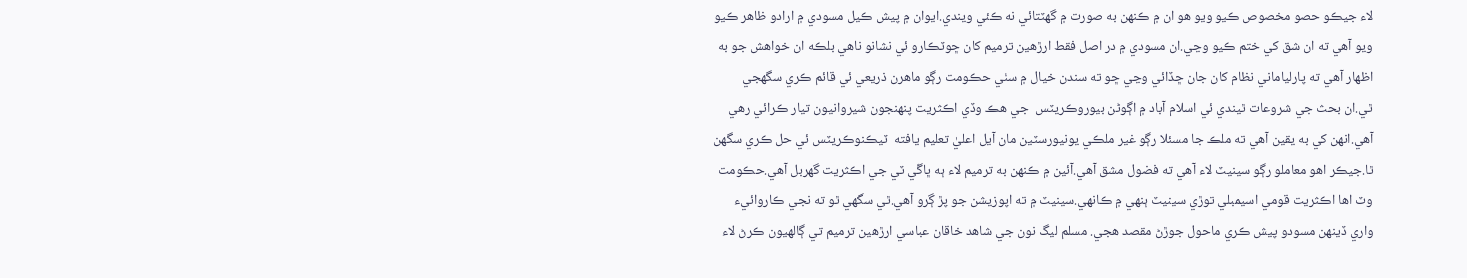لاء جيڪو حصو مخصوص ڪيو ويو هو ان ۾ ڪنهن به صورت ۾ گھٽتائي نه ڪئي ويندي.ايوان ۾ پيش ڪيل مسودي ۾ ارادو ظاهر ڪيو ويو آهي ته ان شق کي ختم ڪيو وڃي.ان مسودي ۾ در اصل فقط ارڙهين ترميم کان ڇوٽڪارو ئي نشانو ناهي بلڪه ان خواهش جو به اظهار آهي ته پارلياماني نظام کان جان ڇڏائي وڃي ڇو ته سندن خيال ۾ سٺي حڪومت رڳو ماهرن ذريعي ئي قائم ڪري سگھجي ٿي.ان بحث جي شروعات ٿيندي ئي اسلام آباد ۾ اڳوڻن بيوروڪريٽس  جي هڪ وڏي اڪثريت پنهنجون شيروانيون تيار ڪرائي رهي آهي.انهن کي به يقين آهي ته ملڪ جا مسئلا رڳو غير ملڪي يونيورسٽين مان آيل اعليٰ تعليم يافته  ٽيڪنوڪريٽس ئي حل ڪري سگھن ٿا.جيڪر اهو معاملو رڳو سينيٽ لاء آهي ته فضول مشق آهي.آئين ۾ ڪنهن به ترميم لاء ٻه ڀاڱي ٽي جي اڪثريت گھربل آهي.حڪومت وٽ اها اڪثريت قومي اسيمبلي توڙي سينيٽ ٻنهي ۾ ڪانهي.سينيٽ ۾ ته اپوزيشن جو پڙ ڳرو آهي.ٿي سگھي ٿو ته نجي ڪاروائيء واري ڏينهن مسودو پيش ڪري ماحول جوڙڻ مقصد هجي. مسلم ليگ نون جي شاهد خاقان عباسي ارڙهين ترميم تي ڳالهيون ڪرڻ لاء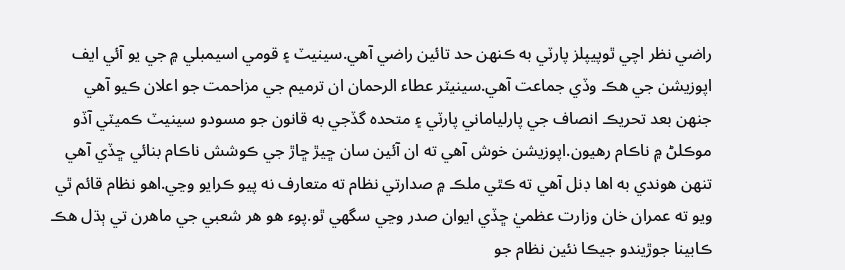راضي نظر اچي ٿوپيپلز پارٽي به ڪنهن حد تائين راضي آهي.سينيٽ ۽ قومي اسيمبلي ۾ جي يو آئي ايف اپوزيشن جي هڪ وڏي جماعت آهي.سينيٽر عطاء الرحمان ان ترميم جي مزاحمت جو اعلان ڪيو آهي جنهن بعد تحريڪ انصاف جي پارلياماني پارٽي ۽ متحده گڏجي به قانون جو مسودو سينيٽ ڪميٽي آڏو موڪلڻ ۾ ناڪام رهيون.اپوزيشن خوش آهي ته ان آئين سان ڇيڙ ڇاڙ جي ڪوشش ناڪام بنائي ڇڏي آهي تنهن هوندي به اها ڊنل آهي ته ڪٿي ملڪ ۾ صدارتي نظام ته متعارف نه پيو ڪرايو وڃي.اهو نظام قائم ٿي ويو ته عمران خان وزارت عظميٰ ڇڏي ايوان صدر وڃي سگھي ٿو.پوء هو هر شعبي جي ماهرن تي ٻڌل هڪ ڪابينا جوڙيندو جيڪا نئين نظام جو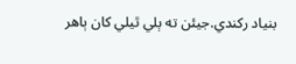بنياد رکندي.جيئن ته ٻلي ٿيلي کان ٻاهر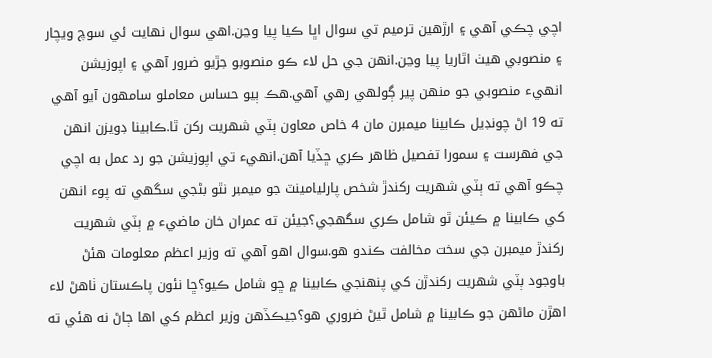اچي چڪي آهي ۽ ارڙهين ترميم تي سوال اڀا ڪيا پيا وڃن.اهي سوال نهايت ئي سوچ ويچار ۽ منصوبي هيٺ اٿاريا پيا وڃن.انهن جي حل لاء ڪو منصوبو جڙيو ضرور آهي ۽ اپوزيشن انهيء منصوبي جو منهن پير ڳولهي رهي آهي.هڪ ٻيو حساس معاملو سامهون آيو آهي ته 19 اڻ چونڊيل ڪابينا ميمبرن مان 4 خاص معاون ٻٽي شهريت رکن ٿا.ڪابينا ڊويزن انهن جي فهرست ۽ سمورا تفصيل ظاهر ڪري ڇڏيا آهن.انهيء تي اپوزيشن جو رد عمل به اچي چڪو آهي ته ٻٽي شهريت رکندڙ شخص پارليامينٽ جو ميمبر نٿو بڻجي سگھي ته پوء انهن کي ڪابينا ۾ ڪيئن ٿو شامل ڪري سگھجي؟جيئن ته عمران خان ماضيء ۾ ٻٽي شهريت رکندڙ ميمبرن جي سخت مخالفت ڪندو هو.سوال اهو آهي ته وزير اعظم معلومات هئڻ باوجود ٻٽي شهريت رکندڙن کي پنهنجي ڪابينا ۾ ڇو شامل ڪيو؟ڇا نئون پاڪستان ٺاهڻ لاء اهڙن ماڻهن جو ڪابينا ۾ شامل ٿيڻ ضروري هو؟جيڪڏهن وزير اعظم کي اها ڄاڻ نه هئي ته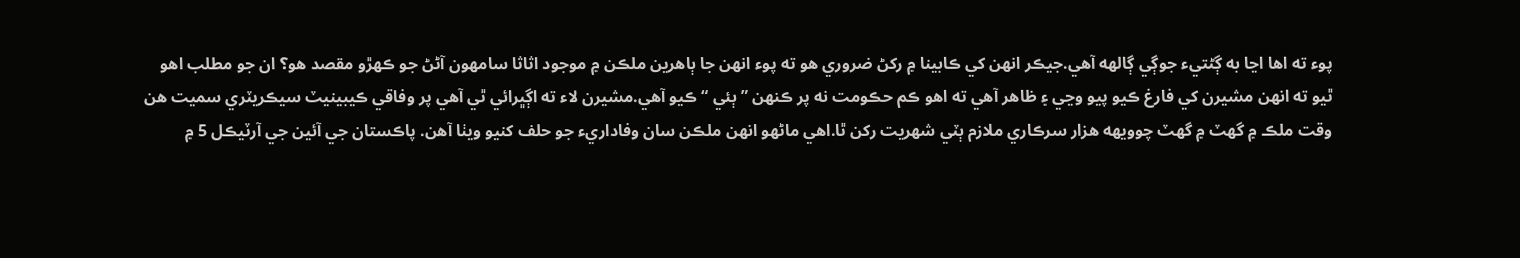پوء ته اها اڃا به ڳڻتيء جوڳي ڳالهه آهي.جيڪر انهن کي ڪابينا ۾ رکڻ ضروري هو ته پوء انهن جا ٻاهرين ملڪن ۾ موجود اثاثا سامهون آڻڻ جو ڪهڙو مقصد هو؟ ان جو مطلب اهو ٿيو ته انهن مشيرن کي فارغ ڪيو پيو وڃي ۽ ظاهر آهي ته اهو ڪم حڪومت نه پر ڪنهن ”ٻئي “ ڪيو آهي.مشيرن لاء ته اڳڀرائي ٿي آهي پر وفاقي ڪيبينيٽ سيڪريٽري سميت هن وقت ملڪ ۾ گھٽ ۾ گھٽ چوويهه هزار سرڪاري ملازم ٻٽي شهريت رکن ٿا.اهي ماڻهو انهن ملڪن سان وفاداريء جو حلف کنيو ويٺا آهن. پاڪستان جي آئين جي آرٽيڪل 5 ۾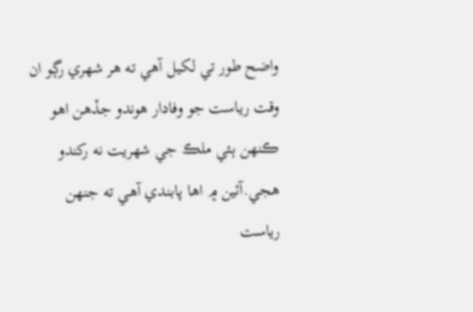واضح طور تي لکيل آهي ته هر شهري رڳو ان وقت رياست جو وفادار هوندو جڏهن اهو ڪنهن ٻئي ملڪ جي شهريت نه رکندو هجي.آئين ۾ اها پابندي آهي ته جنهن رياست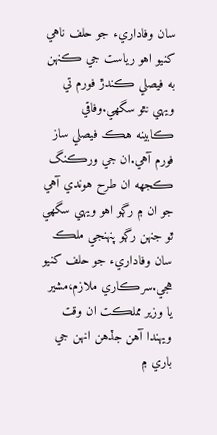سان وفاداريء جو حلف ناهي کنيو اهو رياست جي ڪنهن به فيصلي ڪندڙ فورم تي ويهي نٿو سگھي.وفاقي ڪابينه هڪ فيصلي ساز فورم آهي.ان جي ورڪنگ ڪجهه ان طرح هوندي آهي جو ان ۾ رڳو اهو ويهي سگھي ٿو جنهن رڳو پنهنجي ملڪ سان وفاداريء جو حلف کنيو هجي.سرڪاري ملازم،مشير يا وزير مملڪت ان وقت ويهندا آهن جڏهن انهن جي باري ۾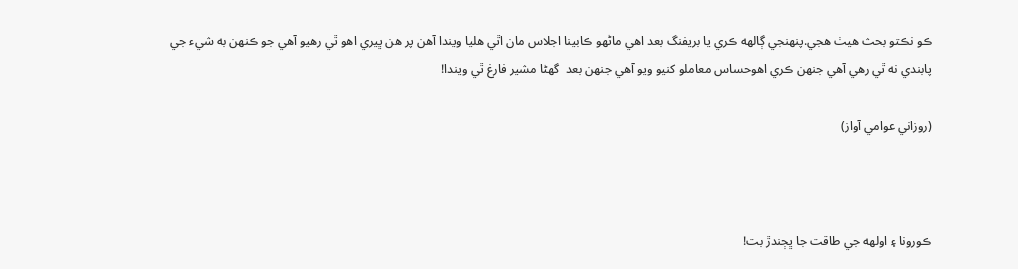ڪو نڪتو بحث هيٺ هجي.پنهنجي ڳالهه ڪري يا بريفنگ بعد اهي ماڻهو ڪابينا اجلاس مان اٿي هليا ويندا آهن پر هن ڀيري اهو ٿي رهيو آهي جو ڪنهن به شيء جي پابندي نه ٿي رهي آهي جنهن ڪري اهوحساس معاملو کنيو ويو آهي جنهن بعد  گھڻا مشير فارغ ٿي ويندا!

(روزاني عوامي آواز)



ڪورونا ۽ اولهه جي طاقت جا ڀڄندڙ بت!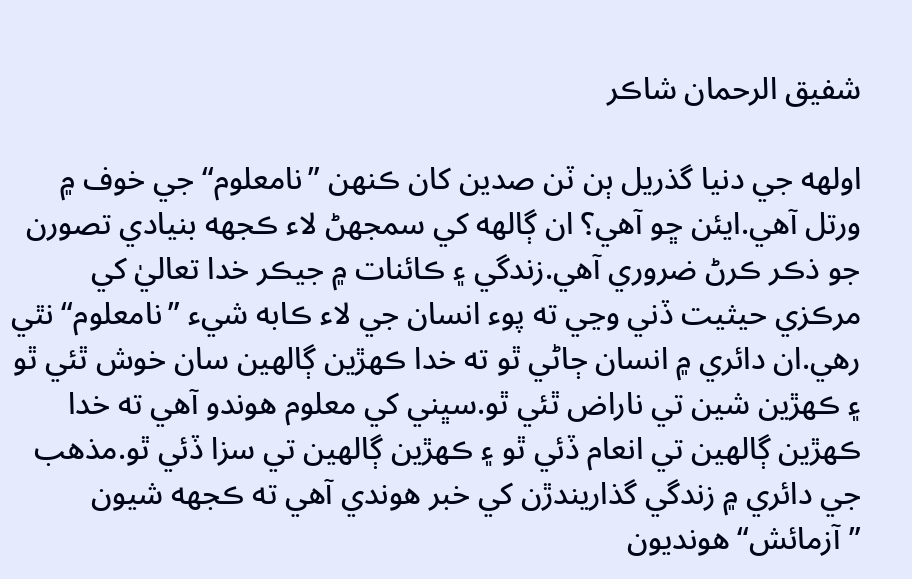شفيق الرحمان شاڪر

اولهه جي دنيا گذريل ٻن ٽن صدين کان ڪنهن ”نامعلوم“ جي خوف ۾ ورتل آهي.ايئن ڇو آهي؟ ان ڳالهه کي سمجھڻ لاء ڪجهه بنيادي تصورن جو ذڪر ڪرڻ ضروري آهي.زندگي ۽ ڪائنات ۾ جيڪر خدا تعاليٰ کي مرڪزي حيثيت ڏني وڃي ته پوء انسان جي لاء ڪابه شيء ”نامعلوم“ نٿي رهي.ان دائري ۾ انسان ڄاڻي ٿو ته خدا ڪهڙين ڳالهين سان خوش ٿئي ٿو ۽ ڪهڙين شين تي ناراض ٿئي ٿو.سڀني کي معلوم هوندو آهي ته خدا ڪهڙين ڳالهين تي انعام ڏئي ٿو ۽ ڪهڙين ڳالهين تي سزا ڏئي ٿو.مذهب جي دائري ۾ زندگي گذاريندڙن کي خبر هوندي آهي ته ڪجهه شيون ”آزمائش“ هونديون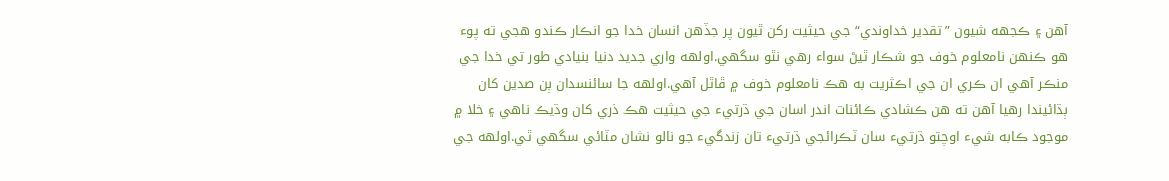آهن ۽ ڪجهه شيون ”تقدير خداوندي“ جي حيثيت رکن ٿيون پر جڏهن انسان خدا جو انڪار ڪندو هجي ته پوء هو ڪنهن نامعلوم خوف جو شڪار ٿيڻ سواء رهي نٿو سگھي.اولهه واري جديد دنيا بنيادي طور تي خدا جي منڪر آهي ان ڪري ان جي اڪثريت به هڪ نامعلوم خوف ۾ ڦاٿل آهي.اولهه جا سائنسدان ٻن صدين کان ٻڌائيندا رهيا آهن ته هن ڪشادي ڪائنات اندر اسان جي ڌرتيء جي حيثيت هڪ ذري کان وڌيڪ ناهي ۽ خلا ۾ موجود ڪابه شيء اوچتو ڌرتيء سان ٽڪرائجي ڌرتيء تان زندگيء جو نالو نشان مٽائي سگھي ٿي.اولهه جي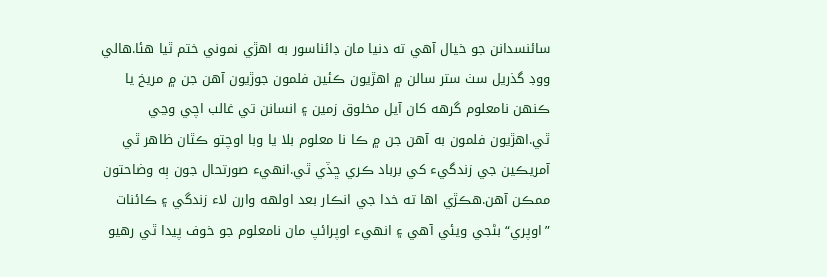سائنسدانن جو خيال آهي ته دنيا مان ڊائناسور به اهڙي نموني ختم ٿيا هئا.هالي ووڊ گذريل سٺ ستر سالن ۾ اهڙيون ڪئين فلمون جوڙيون آهن جن ۾ مريخ يا ڪنهن نامعلوم گرهه کان آيل مخلوق زمين ۽ انسانن تي غالب اچي وڃي ٿي.اهڙيون فلمون به آهن جن ۾ ڪا نا معلوم بلا يا وبا اوچتو ڪٿان ظاهر ٿي آمريڪين جي زندگيء کي برباد ڪري ڇڏي ٿي.انهيء صورتحال جون ٻه وضاحتون ممڪن آهن.هڪڙي اها ته خدا جي انڪار بعد اولهه وارن لاء زندگي ۽ ڪائنات ”اوپري“ بڻجي ويئي آهي ۽ انهيء اوپرائپ مان نامعلوم جو خوف پيدا ٿي رهيو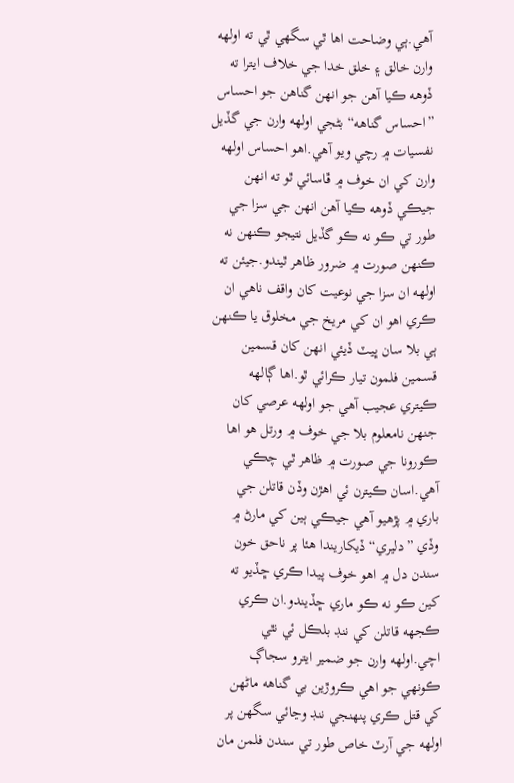آهي.ٻي وضاحت اها ٿي سگھي ٿي ته اولهه وارن خالق ۽ خلق خدا جي خلاف ايترا ته ڏوهه ڪيا آهن جو انهن گناهن جو احساس ”احساس گناهه“ بڻجي اولهه وارن جي گڏيل نفسيات ۾ رچي ويو آهي.اهو احساس اولهه وارن کي ان خوف ۾ ڦاسائي ٿو ته انهن جيڪي ڏوهه ڪيا آهن انهن جي سزا جي طور تي ڪو نه ڪو گڏيل نتيجو ڪنهن نه ڪنهن صورت ۾ ضرور ظاهر ٿيندو.جيئن ته اولهه ان سزا جي نوعيت کان واقف ناهي ان ڪري اهو ان کي مريخ جي مخلوق يا ڪنهن ٻي بلا سان ڀيٽ ڏيئي انهن کان قسمين قسمين فلمون تيار ڪرائي ٿو.اها ڳالهه ڪيتري عجيب آهي جو اولهه عرصي کان جنهن نامعلوم بلا جي خوف ۾ ورتل هو اها ڪورونا جي صورت ۾ ظاهر ٿي چڪي آهي.اسان ڪيترن ئي اهڙن وڏن قاتلن جي باري ۾ پڙهيو آهي جيڪي ٻين کي مارڻ ۾ وڏي ”دليري“ ڏيکاريندا هئا پر ناحق خون سندن دل ۾ اهو خوف پيدا ڪري ڇڏيو ته کين ڪو نه ڪو ماري ڇڏيندو.ان ڪري ڪجهه قاتلن کي ننڊ بلڪل ئي نٿي اچي.اولهه وارن جو ضمير ايترو سجاڳ ڪونهي جو اهي ڪروڙين بي گناهه ماڻهن کي قتل ڪري پنهنجي ننڊ وڃائي سگھن پر اولهه جي آرٽ خاص طور تي سندن فلمن مان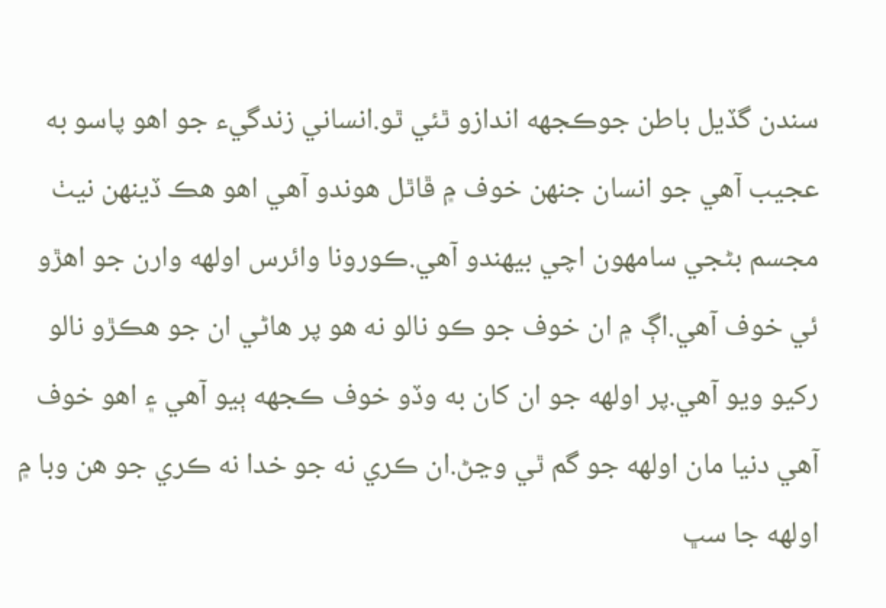سندن گڏيل باطن جوڪجهه اندازو ٿئي ٿو.انساني زندگيء جو اهو پاسو به عجيب آهي جو انسان جنهن خوف ۾ ڦاٿل هوندو آهي اهو هڪ ڏينهن نيٺ مجسم بڻجي سامهون اچي بيهندو آهي.ڪورونا وائرس اولهه وارن جو اهڙو ئي خوف آهي.اڳ ۾ ان خوف جو ڪو نالو نه هو پر هاڻي ان جو هڪڙو نالو رکيو ويو آهي.پر اولهه جو ان کان به وڏو خوف ڪجهه ٻيو آهي ۽ اهو خوف آهي دنيا مان اولهه جو گم ٿي وڃڻ.ان ڪري نه جو خدا نه ڪري جو هن وبا ۾ اولهه جا سڀ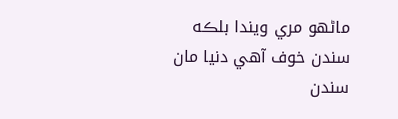ماڻهو مري ويندا بلڪه سندن خوف آهي دنيا مان سندن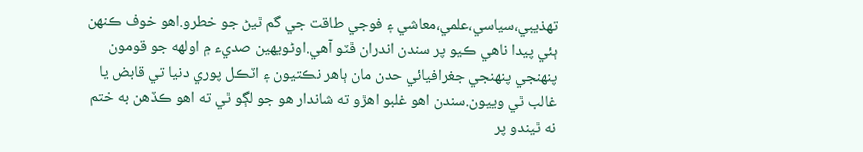تهذيبي،سياسي،علمي،معاشي ۽ فوجي طاقت جي گم ٿيڻ جو خطرو.اهو خوف ڪنهن ٻئي پيدا ناهي ڪيو پر سندن اندران ڦٽو آهي.اوڻويهين صديء ۾ اولهه جو قومون پنهنجي پنهنجي جغرافيائي حدن مان ٻاهر نڪتيون ۽ اٽڪل پوري دنيا تي قابض يا غالب ٿي وييون.سندن اهو غلبو اهڙو ته شاندار هو جو لڳو ٿي ته اهو ڪڏهن به ختم نه ٿيندو پر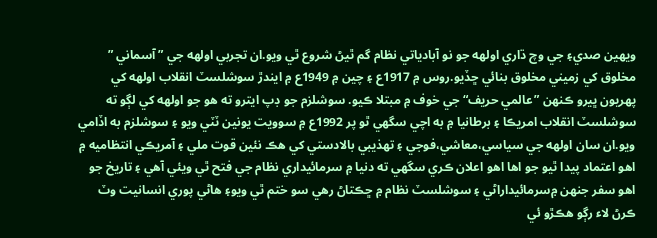ويهين صدي۽ جي وچ ڌاري اولهه جو نو آبادياتي نظام گم ٿيڻ شروع ٿي ويو.ان تجربي اولهه جي ”آسماني ” مخلوق کي زميني مخلوق بنائي ڇڏيو.روس ۾ 1917ع ۽ چين ۾ 1949ع ۾ ايندڙ سوشلسٽ انقلاب اولهه کي پهريون ڀيرو ڪنهن ”عالمي حريف“ جي خوف ۾ مبتلا ڪيو. سوشلزم جو ڊپ ايترو ته هو جو اولهه کي لڳو ته سوشلسٽ انقلاب امريڪا ۽ برطانيا ۾ به اچي سگھي ٿو پر 1992ع ۾ سوويت يونين ٽٽي ويو ۽ سوشلزم به اڏامي ويو.ان سان اولهه جي سياسي،معاشي،فوجي ۽ تهذيبي بالادستي کي هڪ نئين قوت ملي ۽ آمريڪي انتظاميه ۾ اهو اعتماد پيدا ٿيو جو اها اهو اعلان ڪري سگھي ته دنيا ۾ سرمائيداري نظام جي فتح ٿي ويئي آهي ۽ تاريخ جو اهو سفر جنهن ۾سرمائيداراڻي ۽ سوشلسٽ نظام ۾ ڇڪتاڻ رهي سو ختم ٿي ويو۽ هاڻي پوري انسانيت وٽ ڪرڻ لاء رڳو هڪڙو ئي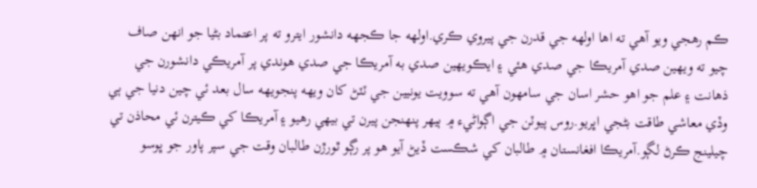ڪم رهجي ويو آهي ته اها اولهه جي قدرن جي پيروي ڪري.اولهه جا ڪجهه دانشور ايترو ته پر اعتماد بڻيا جو انهن صاف چيو ته ويهين صدي آمريڪا جي صدي هئي ۽ ايڪويهين صدي به آمريڪا جي صدي هوندي پر آمريڪي دانشورن جي ذهانت ۽ علم جو اهو حشر اسان جي سامهون آهي ته سوويت يونيين جي ٽٽڻ کان ويهه پنجويهه سال بعد ئي چين دنيا جي ٻي وڏي معاشي طاقت بڻجي اڀريو.روس پيوٽن جي اڳواڻيء ۾ ٻيهر پنهنجن پيرن تي بيهي رهيو ۽ آمريڪا کي ڪيترن ئي محاذن تي چيلينج ڪرڻ لڳو.آمريڪا افغانستان ۾ طالبان کي شڪست ڏيڻ آيو هو پر رڳو ٿورڙن طالبان وقت جي سپر پاور جو ڀوسو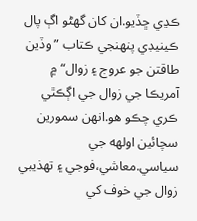ڪڍي ڇڏيو.ان کان گھڻو اڳ پال ڪينيڊي پنهنجي ڪتاب ”وڏين طاقتن جو عروج ۽ زوال“ ۾ آمريڪا جي زوال جي اڳڪٿي ڪري چڪو هو.انهن سمورين سچائين اولهه جي سياسي.معاشي،فوجي ۽ تهذيبي زوال جي خوف کي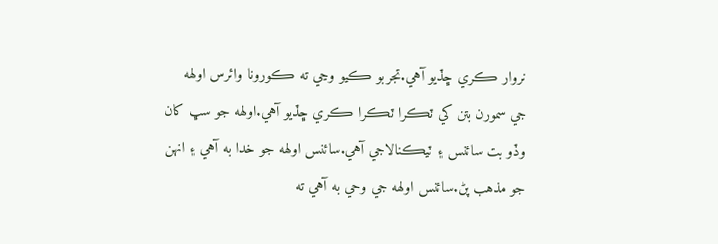نروار ڪري ڇڏيو آهي.تجربو ڪيو وڃي ته ڪورونا وائرس اولهه جي سمورن بتن کي ٽڪرا ٽڪرا ڪري ڇڏيو آهي.اولهه جو سڀ کان وڏو بت سائنس ۽ ٽيڪنالاجي آهي.سائنس اولهه جو خدا به آهي ۽ انهن جو مذهب پڻ.سائنس اولهه جي وحي به آهي ته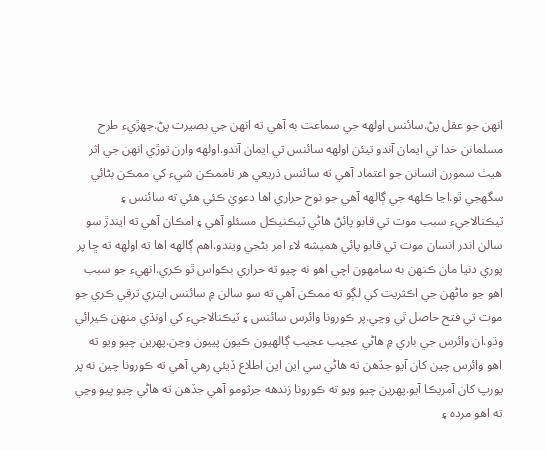انهن جو عقل پڻ.سائنس اولهه جي سماعت به آهي ته انهن جي بصيرت پڻ.جهڙيء طرح مسلمانن خدا تي ايمان آندو تيئن اولهه سائنس تي ايمان آندو.اولهه وارن توڙي انهن جي اثر هيٺ سمورن انسانن جو اعتماد آهي ته سائنس ذريعي هر ناممڪن شيء کي ممڪن بڻائي سگھجي ٿو.اڃا ڪلهه جي ڳالهه آهي جو نوح حراري اها دعويٰ ڪئي هئي ته سائنس ۽ ٽيڪنالاجيء سبب موت تي قابو پائڻ هاڻي ٽيڪنيڪل مسئلو آهي ۽ امڪان آهي ته ايندڙ سو سالن اندر انسان موت تي قابو پائي هميشه لاء امر بڻجي ويندو.اهم ڳالهه اها ته اولهه ته ڇا پر پوري دنيا مان ڪنهن به سامهون اچي اهو نه چيو ته حراري بڪواس ٿو ڪري.انهيء جو سبب اهو جو ماڻهن جي اڪثريت کي لڳو ته ممڪن آهي ته سو سالن ۾ سائنس ايتري ترقي ڪري جو موت تي فتح حاصل ٿي وڃي.پر ڪورونا وائرس سائنس ۽ ٽيڪنالاجيء کي اونڌي منهن ڪيرائي وڌو.ان وائرس جي باري ۾ هاڻي عجيب عجيب ڳالهيون ڪيون پييون وڃن.پهرين چيو ويو ته اهو وائرس چين کان آيو جڏهن ته هاڻي سي اين اين اطلاع ڏيئي رهي آهي ته ڪورونا چين نه پر يورپ کان آمريڪا آيو.پهرين چيو ويو ته ڪورونا زندهه جرثومو آهي جڏهن ته هاڻي چيو پيو وڃي ته اهو مرده ۽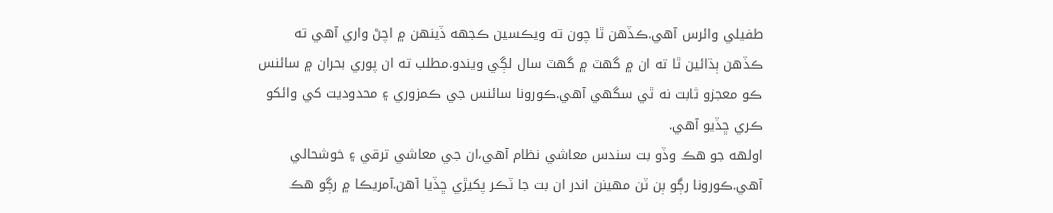طفيلي وائرس آهي.ڪڏهن ٿا چون ته ويڪسين ڪجهه ڏينهن ۾ اچڻ واري آهي ته ڪڏهن ٻڌائين ٿا ته ان ۾ گھٽ ۾ گھٽ سال لڳي ويندو.مطلب ته ان پوري بحران ۾ سائنس ڪو معجزو ثابت نه ٿي سگھي آهي.ڪورونا سائنس جي ڪمزوري ۽ محدوديت کي وائکو ڪري ڇڏيو آهي.
اولهه جو هڪ وڏو بت سندس معاشي نظام آهي،ان جي معاشي ترقي ۽ خوشحالي آهي.ڪورونا رڳو ٻن ٽن مهينن اندر ان بت جا ٽڪر پکيڙي ڇڏيا آهن.آمريڪا ۾ رڳو هڪ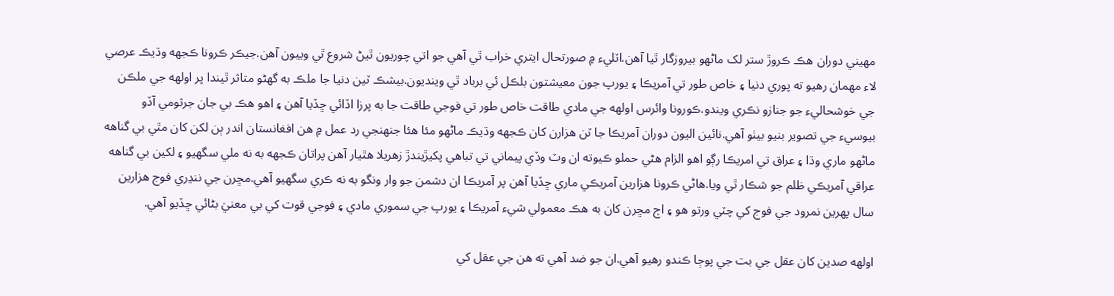مهيني دوران هڪ ڪروڙ ستر لک ماڻهو بيروزگار ٿيا آهن.اٽليء ۾ صورتحال ايتري خراب ٿي آهي جو اتي چوريون ٿيڻ شروع ٿي وييون آهن.جيڪر ڪرونا ڪجهه وڌيڪ عرصي لاء مهمان رهيو ته پوري دنيا ۽ خاص طور تي آمريڪا ۽ يورپ جون معيشتون بلڪل ئي برباد ٿي وينديون.بيشڪ ٽين دنيا جا ملڪ به گھڻو متاثر ٿيندا پر اولهه جي ملڪن جي خوشحاليء جو جنازو نڪري ويندو.ڪورونا وائرس اولهه جي مادي طاقت خاص طور تي فوجي طاقت جا به پرزا اڏائي ڇڏيا آهن ۽ اهو هڪ بي جان جرثومي آڏو بيوسيء جي تصوير بنيو بيٺو آهي.نائين اليون دوران آمريڪا جا ٽن هزارن کان ڪجهه وڌيڪ ماڻهو مئا هئا جنهنجي رد عمل ۾ هن افغانستان اندر ٻن لکن کان مٿي بي گناهه ماڻهو ماري وڌا ۽ عراق تي امريڪا رڳو اهو الزام هڻي حملو ڪيوته ان وٽ وڏي پيماني تي تباهي پکيڙيندڙ زهريلا هٿيار آهن پراتان ڪجهه به نه ملي سگھيو ۽ لکين بي گناهه عراقي آمريڪي ظلم جو شڪار ٿي ويا.هاڻي ڪرونا هزارين آمريڪي ماري ڇڏيا آهن پر آمريڪا ان دشمن جو وار ونگو به نه ڪري سگھيو آهي.مڇرن جي ننڍري فوج هزارين سال پهرين نمرود جي فوج کي چٽي ورتو هو ۽ اڄ مڇرن کان به هڪ معمولي شيء آمريڪا ۽ يورپ جي سموري مادي ۽ فوجي قوت کي بي معنيٰ بڻائي ڇڏيو آهي.

اولهه صدين کان عقل جي بت جي پوڄا ڪندو رهيو آهي.ان جو ضد آهي ته هن جي عقل کي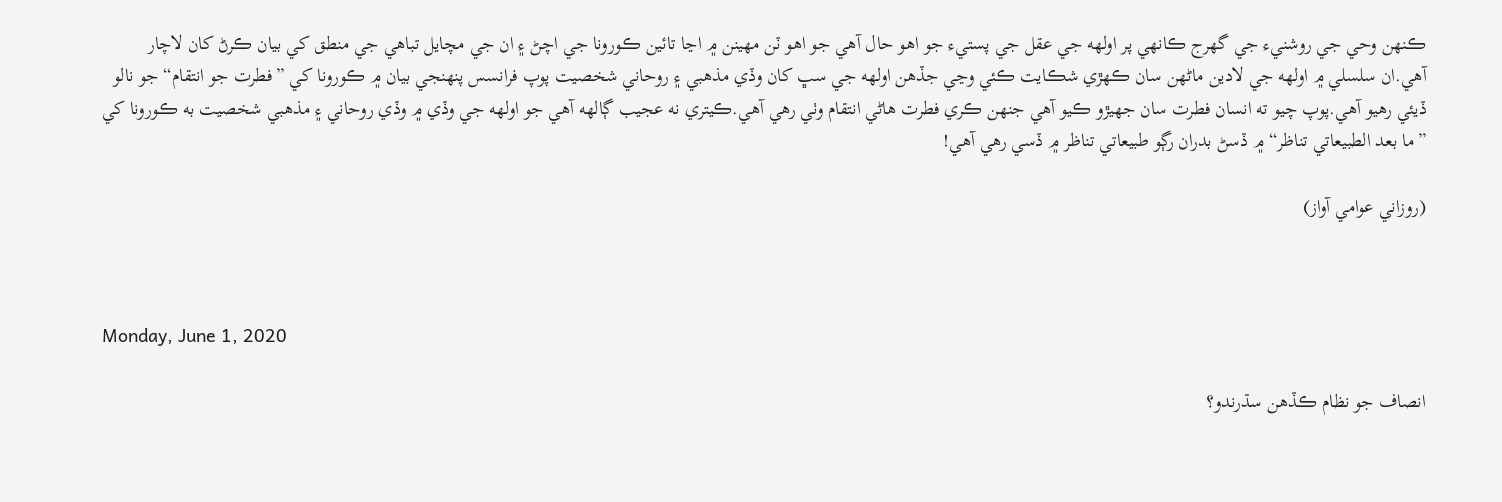ڪنهن وحي جي روشنيء جي گھرج ڪانهي پر اولهه جي عقل جي پستيء جو اهو حال آهي جو اهو ٽن مهينن ۾ اڃا تائين ڪورونا جي اچڻ ۽ ان جي مچايل تباهي جي منطق کي بيان ڪرڻ کان لاچار آهي.ان سلسلي ۾ اولهه جي لادين ماڻهن سان ڪهڙي شڪايت ڪئي وڃي جڏهن اولهه جي سڀ کان وڏي مذهبي ۽ روحاني شخصيت پوپ فرانسس پنهنجي بيان ۾ ڪورونا کي ”فطرت جو انتقام“ جو نالو ڏيئي رهيو آهي.پوپ چيو ته انسان فطرت سان جھيڙو ڪيو آهي جنهن ڪري فطرت هاڻي انتقام وٺي رهي آهي.ڪيتري نه عجيب ڳالهه آهي جو اولهه جي وڏي ۾ وڏي روحاني ۽ مذهبي شخصيت به ڪورونا کي ”ما بعد الطبيعاتي تناظر“ ۾ ڏسڻ بدران رڳو طبيعاتي تناظر ۾ ڏسي رهي آهي!

(روزاني عوامي آواز)



Monday, June 1, 2020

انصاف جو نظام ڪڏهن سڌرندو؟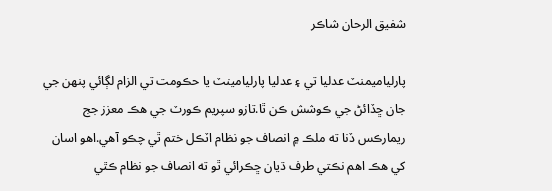شفيق الرحان شاڪر

پارلياميمنٽ عدليا تي ۽ عدليا پارليامينٽ يا حڪومت تي الزام لڳائي پنهن جي جان ڇڏائڻ جي ڪوشش ڪن ٿا.تازو سپريم ڪورٽ جي هڪ معزز جج ريمارڪس ڏنا ته ملڪ ۾ انصاف جو نظام اٽڪل ختم ٿي چڪو آهي.اهو اسان کي هڪ اهم نڪتي طرف ڌيان ڇڪرائي ٿو ته انصاف جو نظام ڪٿي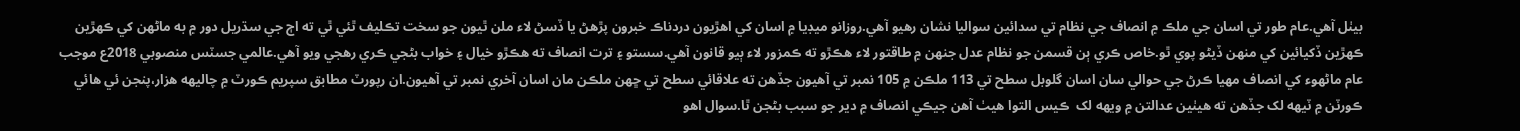بيٺل آهي.عام طور تي اسان جي ملڪ ۾ انصاف جي نظام تي سدائين سواليا نشان رهيو آهي.روزانو ميڊيا ۾ اسان کي اهڙيون دردناڪ خبرون پڙهڻ يا ڏسڻ لاء ملن ٿيون جو سخت تڪليف ٿئي ٿي ته اڄ جي سڌريل دور ۾ به ماڻهن کي ڪهڙين ڪهڙين ڏکيائين کي منهن ڏيڻو پوي ٿو.خاص ڪري ٻن قسمن جو نظام عدل جنهن ۾ طاقتور لاء هڪڙو ته ڪمزور لاء ٻيو قانون آهي.سستو ۽ ترت انصاف ته هڪڙو خيال ۽ خواب بڻجي ڪري رهجي ويو آهي.عالمي جسٽس منصوبي 2018ع موجب عام ماڻهوء کي انصاف مهيا ڪرڻ جي حوالي سان اسان گلوبل سطح تي 113 ملڪن ۾ 105 نمبر تي آهيون جڏهن ته علاقائي سطح تي ڇهن ملڪن مان اسان آخري نمبر تي آهيون.ان رپورٽ مطابق سپريم ڪورٽ ۾ چاليهه هزار،پنجن ئي هائي ڪورٽن ۾ ٽيهه لک جڏهن ته هيٺين عدالتن ۾ ويهه لک  ڪيس التوا هيٺ آهن جيڪي انصاف ۾ دير جو سبب بڻجن ٿا.سوال اهو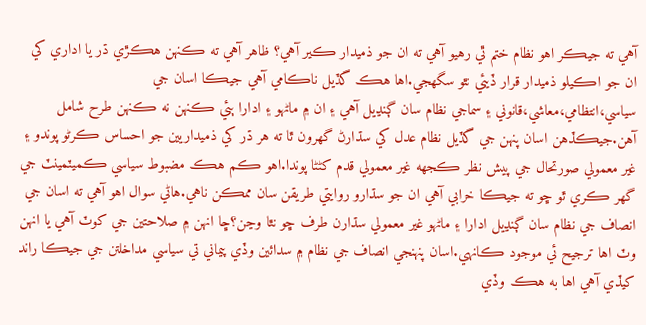آهي ته جيڪر اهو نظام ختم ٿي رهيو آهي ته ان جو ذميدار ڪير آهي؟ ظاهر آهي ته ڪنهن هڪڙي ڌر يا اداري کي ان جو اڪيلو ذميدار قرار ڏيئي نٿو سگھجي.اها هڪ گڏيل ناڪامي آهي جيڪا اسان جي سياسي،انتظامي،معاشي،قانوني ۽ سماجي نظام سان ڳنڍيل آهي ۽ ان ۾ ماڻهو ۽ ادارا ٻئي ڪنهن نه ڪنهن طرح شامل آهن.جيڪڏهن اسان پنهن جي گڏيل نظام عدل کي سڌارڻ گھرون ٿا ته هر ڌر کي ذميداريين جو احساس ڪرڻو پوندو ۽ غير معمولي صورتحال جي پيش نظر ڪجهه غير معمولي قدم کڻڻا پوندا.اهو ڪم هڪ مضبوط سياسي ڪميٽمينٽ جي گھر ڪري ٿو ڇو ته جيڪا خرابي آهي ان جو سڌارو روايتي طريقن سان ممڪن ناهي.هاڻي سوال اهو آهي ته اسان جي انصاف جي نظام سان ڳنڍيل ادارا ۽ ماڻهو غير معمولي سڌارن طرف ڇو نٿا وڃن؟ڇا انهن ۾ صلاحتين جي کوٽ آهي يا انهن وٽ اها ترجيح ئي موجود ڪانهي.اسان پنهنجي انصاف جي نظام ۾ سدائين وڏي پيماني تي سياسي مداخلتن جي جيڪا راند کيڏي آهي اها به هڪ وڏي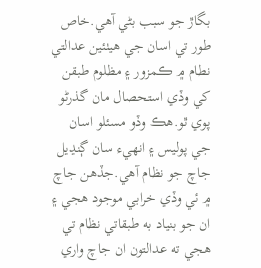بگاڙ جو سبب بڻي آهي.خاص طور تي اسان جي هيٺئين عدالتي نطام ۾ ڪمزور ۽ مظلوم طبقن کي وڏي استحصال مان گذرڻو پوي ٿو.هڪ وڏو مسئلو اسان جي پوليس ۽ انهيء سان ڳنڍيل جاچ جو نظام آهي.جڏهن جاچ ۾ ئي وڏي خرابي موجود هجي ۽ ان جو بنياد به طبقاتي نظام تي هجي ته عدالتون ان جاچ واري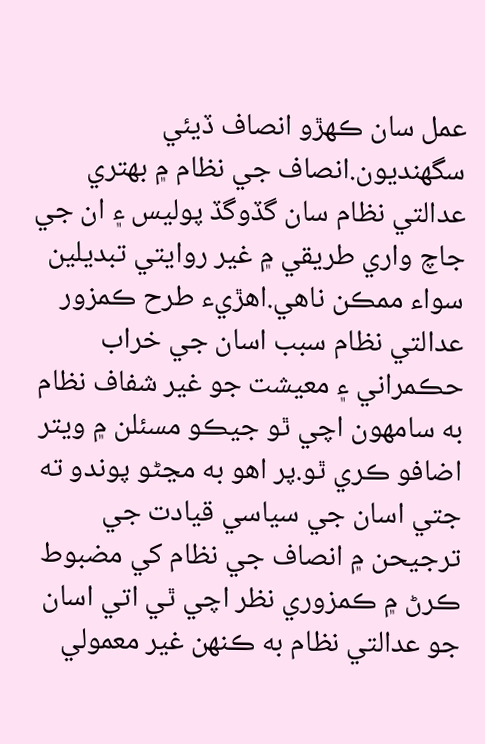عمل سان ڪهڙو انصاف ڏيئي سگھنديون.انصاف جي نظام ۾ بهتري عدالتي نظام سان گڏوگڏ پوليس ۽ ان جي جاچ واري طريقي ۾ غير روايتي تبديلين سواء ممڪن ناهي.اهڙيء طرح ڪمزور عدالتي نظام سبب اسان جي خراب حڪمراني ۽ معيشت جو غير شفاف نظام به سامهون اچي ٿو جيڪو مسئلن ۾ ويتر اضافو ڪري ٿو.پر اهو به مڃڻو پوندو ته جتي اسان جي سياسي قيادت جي ترجيحن ۾ انصاف جي نظام کي مضبوط ڪرڻ ۾ ڪمزوري نظر اچي ٿي اتي اسان جو عدالتي نظام به ڪنهن غير معمولي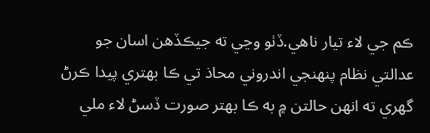ڪم جي لاء تيار ناهي.ڏٺو وڃي ته جيڪڏهن اسان جو عدالتي نظام پنهنجي اندروني محاذ تي ڪا بهتري پيدا ڪرڻ گھري ته انهن حالتن ۾ به ڪا بهتر صورت ڏسڻ لاء ملي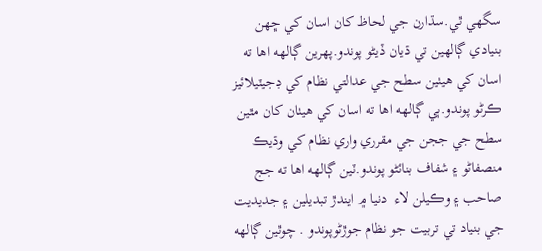سگھي ٿي.سڌارن جي لحاظ کان اسان کي ڇهن بنيادي ڳالهين تي ڌيان ڏيڻو پوندو.پهرين ڳالهه اها ته اسان کي هيٺين سطح جي عدالتي نظام کي ڊجيٽيلائيز ڪرڻو پوندو.ٻي ڳالهه اها ته اسان کي هيٺان کان مٿين سطح جي ججن جي مقرري واري نظام کي وڌيڪ منصفاڻو ۽ شفاف بنائڻو پوندو.ٽين ڳالهه اها ته جج صاحب ۽ وڪيلن لاء  دنيا ۾ ايندڙ تبديلين ۽ جديديت جي بنياد تي تربيت جو نظام جوڙڻوپوندو . چوٿين ڳالهه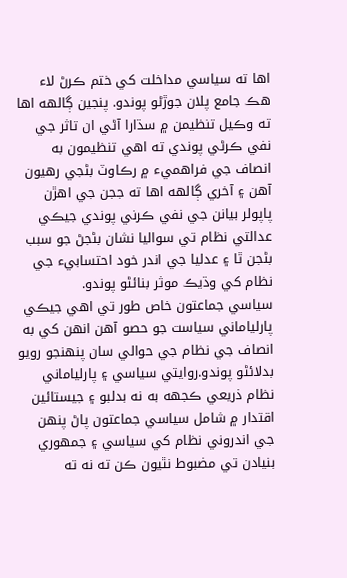اها ته سياسي مداخلت کي ختم ڪرڻ لاء هڪ جامع پلان جوڙڻو پوندو. پنجين ڳالهه اها ته وڪيل تنظيمن ۾ سڌارا آڻي ان تاثر جي نفي ڪرڻي پوندي ته اهي تنظيمون به انصاف جي فراهميء ۾ رڪاوٽ بڻجي رهيون آهن ۽ آخري ڳالهه اها ته ججن جي اهڙن پاپولر بيانن جي نفي ڪرني پوندي جيڪي عدالتي نظام تي سواليا نشان بڻجڻ جو سبب بڻجن ٿا ۽ عدليا جي اندر خود احتسابيء جي نظام کي وڌيڪ موثر بنائڻو پوندو.
سياسي جماعتون خاص طور تي اهي جيڪي پارلياماني سياست جو حصو آهن انهن کي به انصاف جي نظام جي حوالي سان پنهنجو رويو بدلائڻو پوندو.روايتي سياسي ۽ پارلياماني نظام ذريعي ڪجهه به نه بدلبو ۽ جيستائين اقتدار ۾ شامل سياسي جماعتون پاڻ پنهن جي اندروني نظام کي سياسي ۽ جمهوري بنيادن تي مضبوط نٿيون ڪن ته نه ته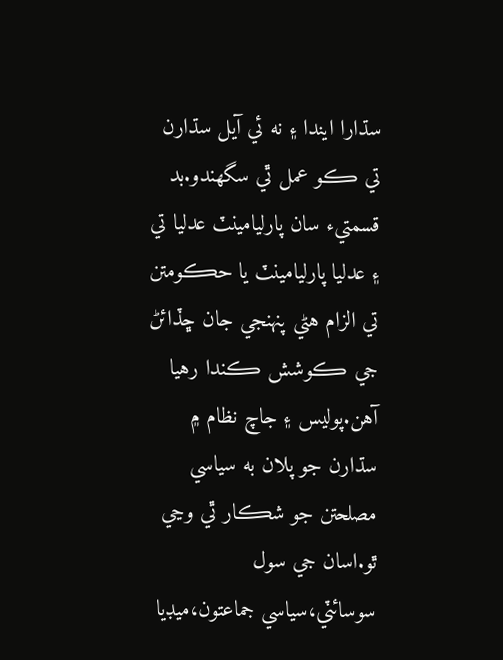سڌارا ايندا ۽ نه ئي آيل سڌارن تي ڪو عمل ٿي سگھندو.بد قسمتيء سان پارليامينٽ عدليا تي ۽ عدليا پارليامينٽ يا حڪومتن تي الزام هڻي پنهنجي جان ڇڏائڻ جي ڪوشش ڪندا رهيا آهن.پوليس ۽ جاچ نظام ۾ سڌارن جو پلان به سياسي مصلحتن جو شڪار ٿي وڃي ٿو.اسان جي سول سوسائٽي،سياسي جماعتون،ميڊيا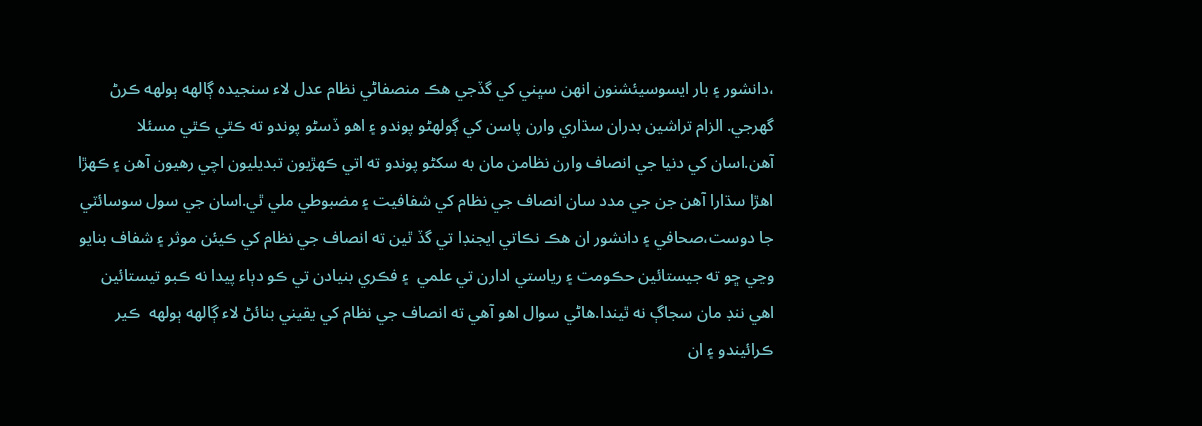،دانشور ۽ بار ايسوسيئشنون انهن سڀني کي گڏجي هڪ منصفاڻي نظام عدل لاء سنجيده ڳالهه ٻولهه ڪرڻ گھرجي. الزام تراشين بدران سڌاري وارن پاسن کي ڳولهڻو پوندو ۽ اهو ڏسڻو پوندو ته ڪٿي ڪٿي مسئلا آهن.اسان کي دنيا جي انصاف وارن نظامن مان به سکڻو پوندو ته اتي ڪهڙيون تبديليون اچي رهيون آهن ۽ ڪهڙا اهڙا سڌارا آهن جن جي مدد سان انصاف جي نظام کي شفافيت ۽ مضبوطي ملي ٿي.اسان جي سول سوسائٽي جا دوست،صحافي ۽ دانشور ان هڪ نڪاتي ايجنڊا تي گڏ ٿين ته انصاف جي نظام کي ڪيئن موثر ۽ شفاف بنايو وڃي ڇو ته جيستائين حڪومت ۽ رياستي ادارن تي علمي  ۽ فڪري بنيادن تي ڪو دٻاء پيدا نه ڪبو تيستائين اهي ننڊ مان سجاڳ نه ٿيندا.هاڻي سوال اهو آهي ته انصاف جي نظام کي يقيني بنائڻ لاء ڳالهه ٻولهه  ڪير ڪرائيندو ۽ ان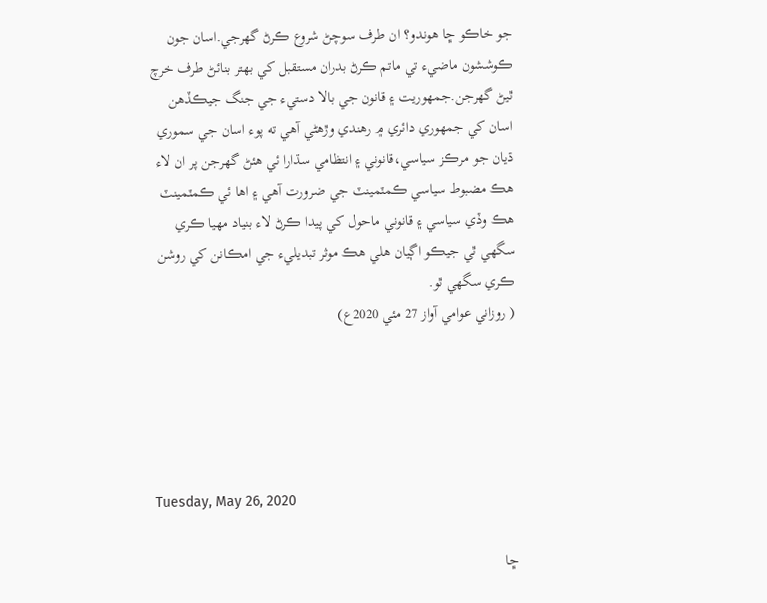جو خاڪو ڇا هوندو؟ ان طرف سوچڻ شروع ڪرڻ گھرجي.اسان جون ڪوششون ماضيء تي ماتم ڪرڻ بدران مستقبل کي بهتر بنائڻ طرف خرچ ٿيڻ گھرجن.جمهوريت ۽ قانون جي بالا دستيء جي جنگ جيڪڏهن اسان کي جمهوري دائري ۾ رهندي وڙهڻي آهي ته پوء اسان جي سموري ڌيان جو مرڪز سياسي،قانوني ۽ انتظامي سڌارا ئي هئڻ گھرجن پر ان لاء هڪ مضبوط سياسي ڪمٽمينٽ جي ضرورت آهي ۽ اها ئي ڪمٽمينٽ هڪ وڏي سياسي ۽ قانوني ماحول کي پيدا ڪرڻ لاء بنياد مهيا ڪري سگھي ٿي جيڪو اڳيان هلي هڪ موثر تبديليء جي امڪانن کي روشن ڪري سگھي ٿو.
( روزاني عوامي آواز 27 مئي 2020ع)





Tuesday, May 26, 2020

ڇا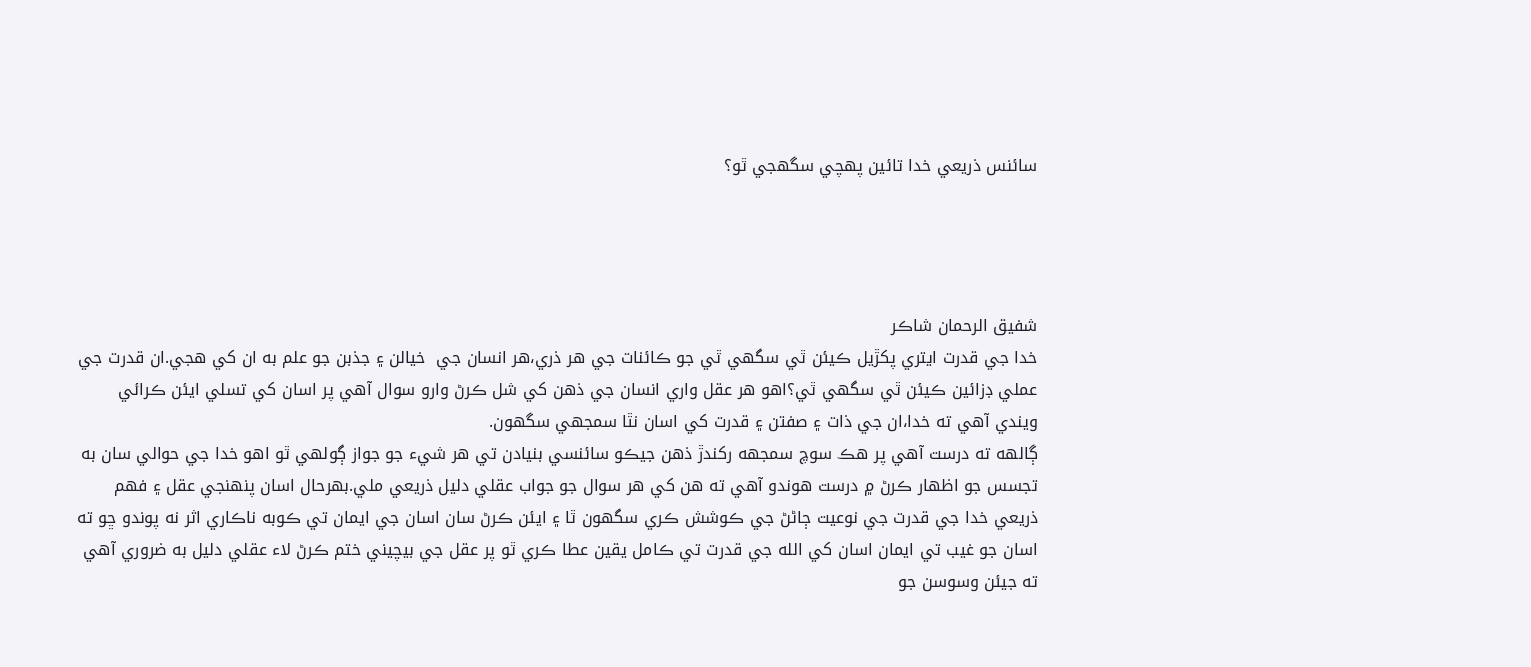سائنس ذريعي خدا تائين پهچي سگھجي ٿو؟




شفيق الرحمان شاڪر
خدا جي قدرت ايتري پکڙيل ڪيئن ٿي سگھي ٿي جو ڪائنات جي هر ذري،هر انسان جي  خيالن ۽ جذبن جو علم به ان کي هجي.ان قدرت جي عملي ڊزائين ڪيئن ٿي سگھي ٿي؟اهو هر عقل واري انسان جي ذهن کي شل ڪرڻ وارو سوال آهي پر اسان کي تسلي ايئن ڪرائي ويندي آهي ته خدا،ان جي ذات ۽ صفتن ۽ قدرت کي اسان نٿا سمجھي سگھون.
ڳالهه ته درست آهي پر هڪ سوچ سمجهه رکندڙ ذهن جيڪو سائنسي بنيادن تي هر شيء جو جواز ڳولهي ٿو اهو خدا جي حوالي سان به تجسس جو اظهار ڪرڻ ۾ درست هوندو آهي ته هن کي هر سوال جو جواب عقلي دليل ذريعي ملي.بهرحال اسان پنهنجي عقل ۽ فهم ذريعي خدا جي قدرت جي نوعيت ڄاڻڻ جي ڪوشش ڪري سگھون ٿا ۽ ايئن ڪرڻ سان اسان جي ايمان تي ڪوبه ناڪاري اثر نه پوندو ڇو ته اسان جو غيب تي ايمان اسان کي الله جي قدرت تي ڪامل يقين عطا ڪري ٿو پر عقل جي بيچيني ختم ڪرڻ لاء عقلي دليل به ضروري آهي ته جيئن وسوسن جو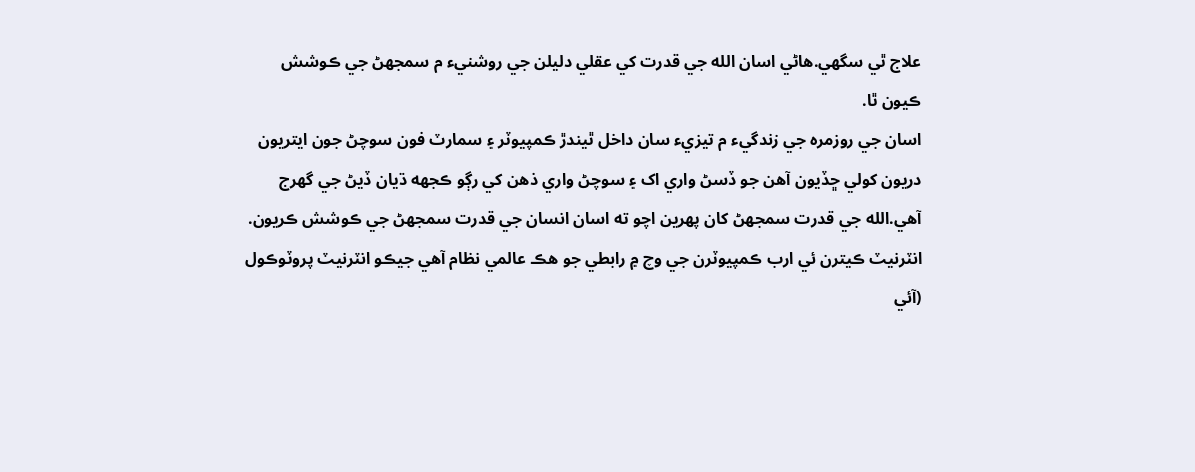علاج ٿي سگھي.هاڻي اسان الله جي قدرت کي عقلي دليلن جي روشنيء م سمجھڻ جي ڪوشش ڪيون ٿا.
اسان جي روزمره جي زندگيء م تيزيء سان داخل ٿيندڙ ڪمپيوٽر ۽ سمارٽ فون سوچڻ جون ايتريون دريون کولي ڇڏيون آهن جو ڏسڻ واري اک ۽ سوچڻ واري ذهن کي رڳو ڪجهه ڌيان ڏيڻ جي گھرج آهي.الله جي قدرت سمجھڻ کان پهرين اچو ته اسان انسان جي قدرت سمجھڻ جي ڪوشش ڪريون.
انٽرنيٽ ڪيترن ئي ارب ڪمپيوٽرن جي وچ ۾ رابطي جو هڪ عالمي نظام آهي جيڪو انٽرنيٽ پروٽوڪول (آئي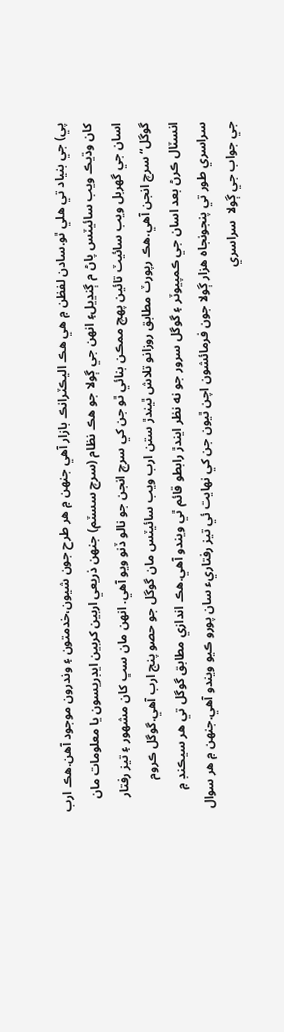پي) جي بنياد تي هلي ٿو.سادن لفظن ۾ هي هڪ اليڪٽرانڪ بازار آهي جنهن ۾ هر طرح جون شيون،خدمتون ۽ وندرون موجود آهن.هڪ ارب کان وڌيڪ ويب سائيٽس پاڻ م ڳنڍيل۽ انهن جي ڳولا جو هڪ نظام (سرچ سسٽم) جنهن ذريعي اربين کربين ايڊريسون يا معلومات مان اسان جي گھربل ويب سائيٽ تائين پهچ ممڪن بنائي ٿو جن کي سرچ انجن جو نالو ڏنو ويو آهي. انهن مان سڀ کان مشهور ۽ تيز رفتار گوگل“ سرچ انجن آهي.هڪ رپورٽ مطابق روزانو تلاش ٿيندڙ ستن ارب ويب سائيٽس مان گوگل جو حصو پنج ارب آهي.گوگل ڪروم انسٽال ڪرڻ بعد اسان جي ڪمپيوٽر ۽ گوگل سرور جو نه نظر ايندڙ رابطو قائم ٿي ويندو آهي.هڪ اندازي مطابق گوگل تي هر سيڪنڊ ۾ سراسري طور تي پنجونجاه هزار ڳولا جون فرمائشون اچن ٿيون جن کي نهايت ئي تيز رفتاريء سان پورو ڪيو ويندو آهي.جنهن ۾ هر سوال جي جواب جي ڳولا  سراسري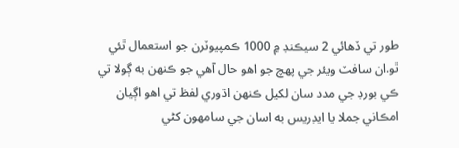طور تي ڏهائي 2 سيڪنڊ ۾ 1000 ڪمپيوٽرن جو استعمال ٿئي ٿو.ان سافٽ ويئر جي پهچ جو اهو حال آهي جو ڪنهن به ڳولا تي ڪي بورڊ جي مدد سان لکيل ڪنهن اڌوري لفظ تي اهو اڳيان امڪاني جملا يا ايڊريس به اسان جي سامهون کڻي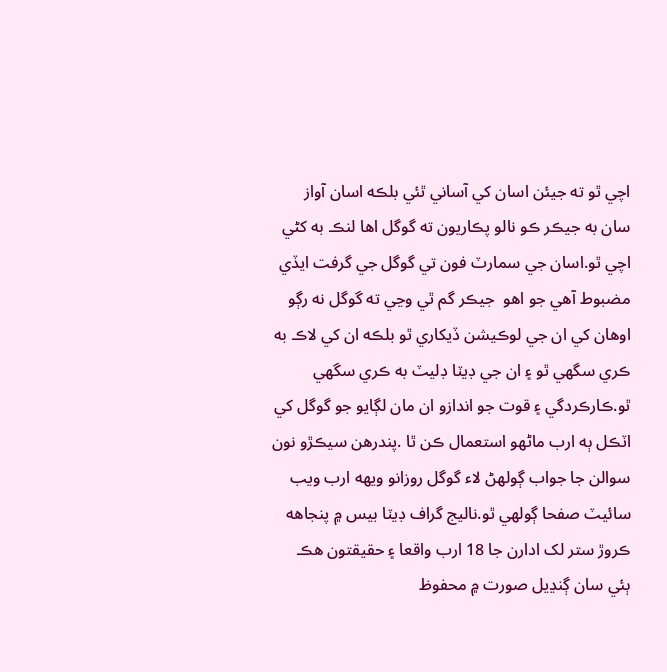اچي ٿو ته جيئن اسان کي آساني ٿئي بلڪه اسان آواز سان به جيڪر ڪو نالو پڪاريون ته گوگل اها لنڪ به کڻي اچي ٿو.اسان جي سمارٽ فون تي گوگل جي گرفت ايڏي مضبوط آهي جو اهو  جيڪر گم ٿي وڃي ته گوگل نه رڳو اوهان کي ان جي لوڪيشن ڏيکاري ٿو بلڪه ان کي لاڪ به ڪري سگھي ٿو ۽ ان جي ڊيٽا ڊليٽ به ڪري سگھي ٿو.ڪارڪردگي ۽ قوت جو اندازو ان مان لڳايو جو گوگل کي اٽڪل ٻه ارب ماڻهو استعمال ڪن ٿا .پندرهن سيڪڙو نون سوالن جا جواب ڳولهڻ لاء گوگل روزانو ويهه ارب ويب سائيٽ صفحا ڳولهي ٿو.ناليج گراف ڊيٽا بيس ۾ پنجاهه ڪروڙ ستر لک ادارن جا 18 ارب واقعا ۽ حقيقتون هڪ ٻئي سان ڳنڍيل صورت ۾ محفوظ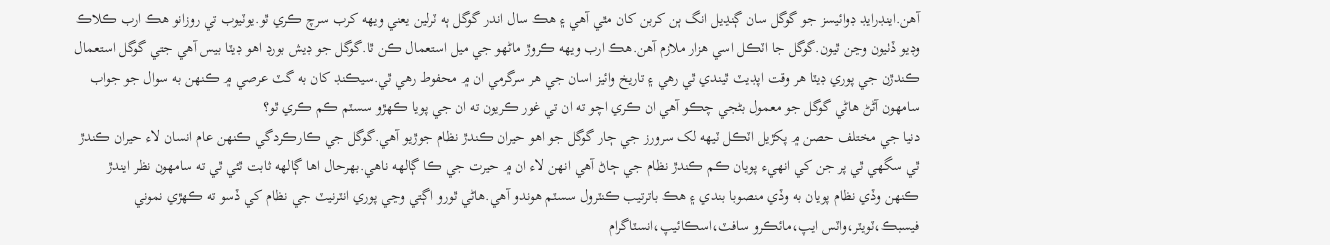آهن.اينڊرايڊ ڊوائيسز جو گوگل سان ڳنڍيل انگ ٻن کربن کان مٿي آهي ۽ هڪ سال اندر گوگل ٻه ٽرلين يعني ويهه کرب سرچ ڪري ٿو.يوٽيوب تي روزانو هڪ ارب ڪلاڪ وڊيو ڏٺيون وڃن ٿيون.گوگل جا اٽڪل اسي هزار ملازم آهن.هڪ ارب ويهه ڪروڙ ماڻهو جي ميل استعمال ڪن ٿا.گوگل جو ڊيش بورڊ اهو ڊيٽا بيس آهي جتي گوگل استعمال ڪندڙن جي پوري ڊيٽا هر وقت اپڊيٽ ٿيندي ٿي رهي ۽ تاريخ وائيز اسان جي هر سرگرمي ان ۾ محفوط رهي ٿي.سيڪنڊ کان به گٽ عرصي ۾ ڪنهن به سوال جو جواب سامهون آڻڻ هاڻي گوگل جو معمول بڻجي چڪو آهي ان ڪري اچو ته ان تي غور ڪريون ته ان جي پويا ڪهڙو سسٽم ڪم ڪري ٿو؟
دنيا جي مختلف حصن ۾ پکڙيل اٽڪل ٽيهه لک سرورز جي ڄار گوگل جو اهو حيران ڪندڙ نظام جوڙيو آهي.گوگل جي ڪارڪردگي ڪنهن عام انسان لاء حيران ڪندڙ ٿي سگھي ٿي پر جن کي انهيء پويان ڪم ڪندڙ نظام جي ڄاڻ آهي انهن لاء ان ۾ حيرت جي ڪا ڳالهه ناهي.بهرحال اها ڳالهه ثابت ٿئي ٿي ته سامهون نظر ايندڙ ڪنهن وڏي نظام پويان به وڏي منصوبا بندي ۽ هڪ باترتيب ڪنٽرول سسٽم هوندو آهي.هاڻي ٿورو اڳتي وڃي پوري انٽرنيٽ جي نظام کي ڏسو ته ڪهڙي نموني فيسبڪ،ٽويٽر،واٽس ايپ،مائڪرو سافٽ،اسڪائيپ،انسٽاگرام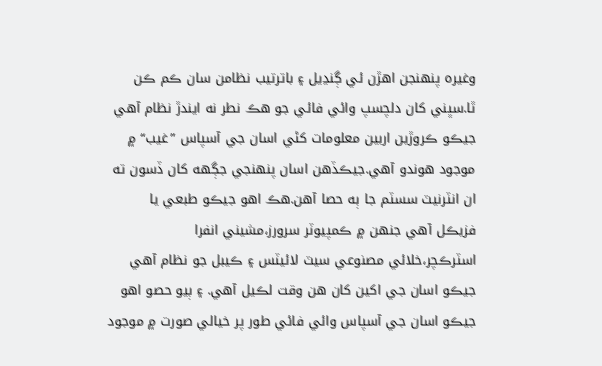وغيره پنهنجن اهڙن ئي ڳنڍيل ۽ باترتيب نظامن سان ڪم ڪن ٿا.سڀني کان دلچسپ وائي فائي جو هڪ نطر نه ايندڙ نظام آهي جيڪو ڪروڙين اربين معلومات کڻي اسان جي آسپاس ”غيب“ ۾ موجود هوندو آهي.جيڪڏهن اسان پنهنجي جڳهه کان ڏسون ته ان انٽرنيٽ سسٽم جا ٻه حصا آهن.هڪ اهو جيڪو طبعي يا فزيڪل آهي جنهن ۾ ڪمپيوٽر سرورز،مشيني انفرا اسٽرڪچر،خلائي مصنوعي سيٽ لائيٽس ۽ ڪيبل جو نظام آهي جيڪو اسان جي اکين کان هن وقت لڪيل آهي. ۽ ٻيو حصو اهو جيڪو اسان جي آسپاس وائي فائي طور پر خيالي صورت ۾ موجود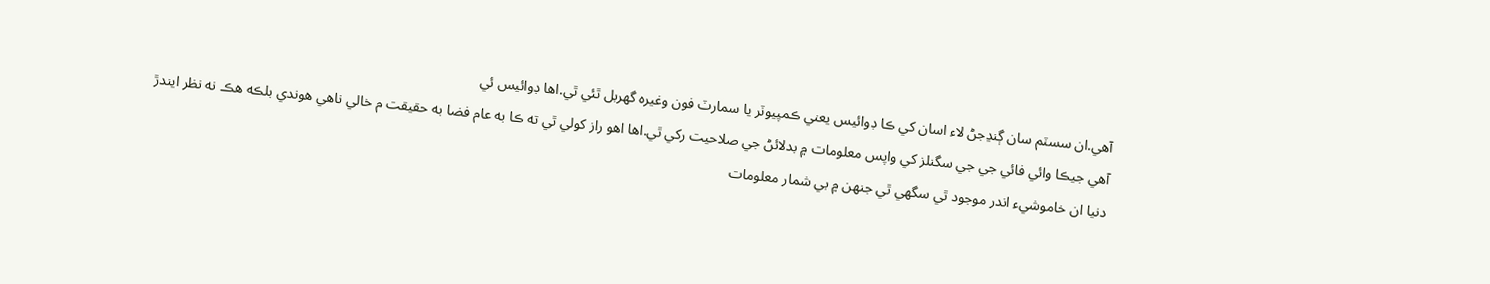آهي.ان سسٽم سان ڳنڍجڻ لاء اسان کي ڪا ڊوائيس يعني ڪمپيوٽر يا سمارٽ فون وغيره گھربل ٿئي ٿي.اها ڊوائيس ئي
آهي جيڪا وائي فائي جي جي سگنلز کي واپس معلومات ۾ بدلائڻ جي صلاحيت رکي ٿي.اها اهو راز کولي ٿي ته ڪا به عام فضا به حقيقت م خالي ناهي هوندي بلڪه هڪ نه نظر ايندڙ دنيا ان خاموشيء اندر موجود ٿي سگھي ٿي جنهن ۾ بي شمار معلومات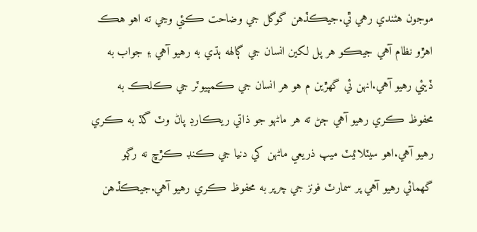موجون هڻندي رهي ٿي.جيڪڏهن گوگل جي وضاحت ڪئي وڃي ته اهو هڪ اهڙو نظام آهي جيڪو هر پل لکين انسان جي ڳالهه ٻڌي به رهيو آهي ۽ جواب به ڏيئي رهيو آهي.انهن ئي گھڙين م هو هر انسان جي ڪمپيوٽر جي ڪلڪ به محفوظ ڪري رهيو آهي ڄڻ ته هر ماڻهو جو ذاتي ريڪارڊ پاڻ وٽ گڏ به ڪري رهيو آهي.اهو سيٽلائيٽ ميپ ذريعي ماڻهن کي دنيا جي ڪنڊ ڪڙڇ نه رڳو گھمائي رهيو آهي پر سمارٽ فونز جي چرپر به محفوظ ڪري رهيو آهي.جيڪڏهن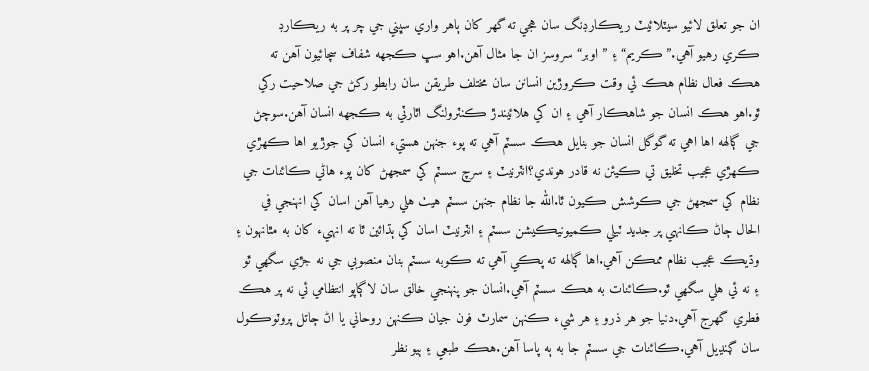ان جو تعلق لائيو سيٽلائيٽ ريڪارڊنگ سان هجي ته گھر کان ٻاهر واري سڀني جي چر پر به ريڪارڊ ڪري رهيو آهي.”ڪريم“ ۽ ”اوبر“ سروسز ان جا مثال آهن.اهو سڀ ڪجهه شفاف سچائيون آهن ته هڪ فعال نظام هڪ ئي وقت ڪروڙين انسانن سان مختلف طريقن سان رابطو رکڻ جي صلاحيت رکي ٿو.اهو هڪ انسان جو شاهڪار آهي ۽ ان کي هلائيندڙ ڪنٽرولنگ اٿارٽي به ڪجهه انسان آهن.سوچڻ جي ڳالهه اها اهي ته گوگل انسان جو بنايل هڪ سسٽم آهي ته پوء جنهن هستيء انسان کي جوڙيو اها ڪهڙي ڪهڙي عجيب تخليق تي ڪيئن نه قادر هوندي؟انٽرنيٽ ۽ سرچ سسٽم کي سمجھڻ کان پوء هاڻي ڪائنات جي نظام کي سمجھڻ جي ڪوشش ڪيون ٿا.الله جا نظام جنهن سسٽم هيٺ هلي رهيا آهن اسان کي انهنجي في الحال ڄاڻ ڪانهي پر جديد ٽيلي ڪميونيڪيشن سسٽم ۽ انٽرنيٽ اسان کي ٻڌائين ٿا ته انهيء کان به مٿانهون ۽ وڌيڪ عجيب نظام ممڪن آهي.اها ڳالهه ته پڪي آهي ته ڪوبه سسٽم بنان منصوبي جي نه جڙي سگھي ٿو ۽ نه ئي هلي سگھي ٿو.ڪائنات به هڪ سسٽم آهي.انسان جو پنهنجي خالق سان لاڳاپو انتظامي ئي نه پر هڪ فطري گھرج آهي.دنيا جو هر ذرو ۽ هر شيء ڪنهن سمارٽ فون جيان ڪنهن روحاني يا اڻ ڄاتل پروٽوڪول سان ڳنڍيل آهي.ڪائنات جي سسٽم جا به ٻه پاسا آهن.هڪ طبعي ۽ ٻيو نظر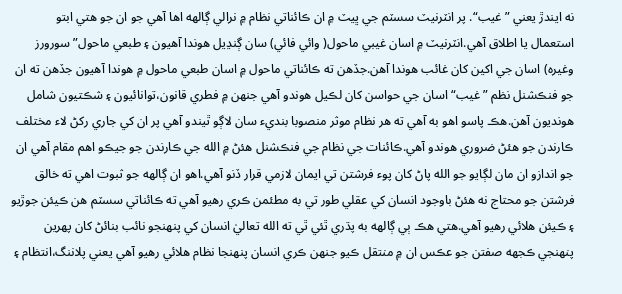نه ايندڙ يعني ”غيب“. پر انٽرنيٽ سسٽم جي ڀيٽ ۾ ان ڪائناتي نظام ۾ نرالي ڳالهه اها آهي جو ان جو هتي ابتو استعمال يا اطلاق آهي.انٽرنيٽ ۾ اسان غيبي ماحول( وائي فائي) سان ڳنڍيل هوندا آهيون ۽ طبعي ماحول”سورورز وغيره) اسان جي اکين کان غائب هوندا آهن.جڏهن ته ڪائناتي ماحول ۾ اسان طبعي ماحول ۾ هوندا آهيون جڏهن ته ان جو فنڪشنل نظم ”غيب“ اسان جي حواسن کان لڪيل هوندو آهي جنهن ۾ فطري قانون،توانائيون ۽ شڪتيون شامل هونديون آهن.هڪ پاسو اهو به آهي ته هر نظام موثر منصوبا بنديء سان لاڳو ٿيندو آهي پر ان کي جاري رکڻ لاء مختلف ڪارندن جو هئڻ ضروري هوندو آهي.ڪائنات جي نظام جي فنڪشنل هئڻ ۾ الله جي ڪارندن جو جيڪو اهم مقام آهي ان جو اندازو ان مان لڳايو جو الله پاڻ کان پوء فرشتن تي ايمان لازمي قرار ڏنو آهي.اهو ان ڳالهه جو ثبوت اهي ته خالق فرشتن جو محتاج نه هئڻ باوجود انسان کي عقلي طور تي به مطئمن ڪري رهيو آهي ته ڪائناتي سسٽم هن ڪيئن جوڙيو ۽ ڪيئن هلائي رهيو آهي.هتي هڪ ٻي ڳالهه به پڌري ٿئي ٿي ته الله تعاليٰ انسان کي پنهنجو نائب بنائڻ کان پهرين پنهنجي ڪجهه صفتن جو عڪس ان ۾ منتقل ڪيو جنهن ڪري انسان پنهنجا نظام هلائي رهيو آهي يعني پلاننگ،انتظام ۽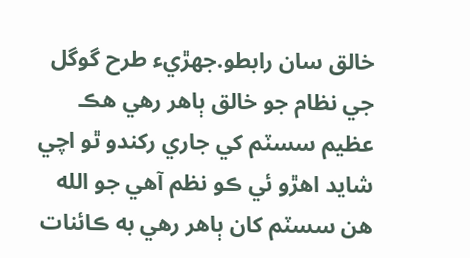خالق سان رابطو.جهڙيء طرح گوگل جي نظام جو خالق ٻاهر رهي هڪ عظيم سسٽم کي جاري رکندو ٿو اچي شايد اهڙو ئي ڪو نظم آهي جو الله هن سسٽم کان ٻاهر رهي به ڪائنات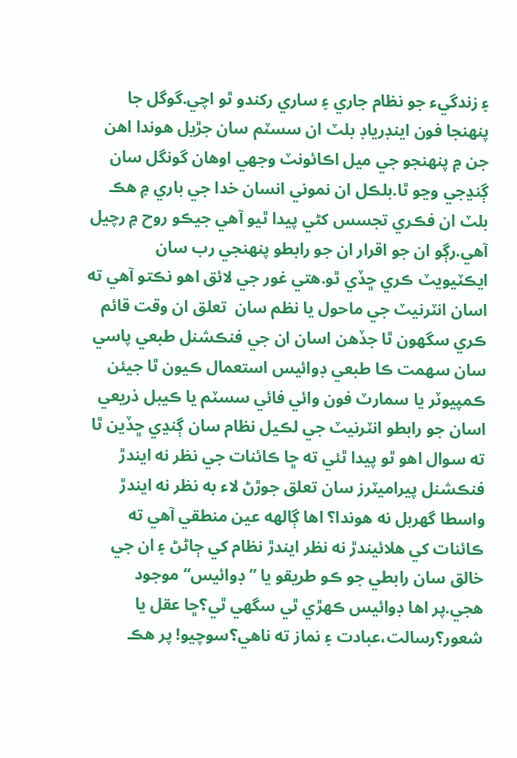۽ زندگيء جو نظام جاري ۽ ساري رکندو ٿو اچي.گوگل جا پنهنجا فون اينڊرياڊ بلٽ ان سسٽم سان جڙيل هوندا اهن جن ۾ پنهنجو جي ميل اڪائونٽ وجھي اوهان گونگل سان ڳنڍجي وڃو ٿا.بلڪل ان نموني انسان خدا جي باري ۾ هڪ بلٽ ان فڪري تجسس کڻي پيدا ٿيو آهي جيڪو روح ۾ رچيل آهي.رڳو ان جو اقرار ان جو رابطو پنهنجي رب سان ايڪٽيويٽ ڪري ڇڏي ٿو.هتي غور جي لائق اهو نڪتو آهي ته اسان انٽرنيٽ جي ماحول يا نظم سان  تعلق ان وقت قائم ڪري سگھون ٿا جڏهن اسان ان جي فنڪشنل طبعي پاسي سان سهمت ڪا طبعي ڊوائيس استعمال ڪيون ٿا جيئن ڪمپيوٽر يا سمارٽ فون وائي فائي سسٽم يا ڪيبل ذريعي اسان جو رابطو انٽرنيٽ جي لڪيل نظام سان ڳنڍي ڇڏين ٿا ته سوال اهو ٿو پيدا ٿئي ته ڇا ڪائنات جي نظر نه ايندڙ فنڪشنل پيراميٽرز سان تعلق جوڙڻ لاء به نظر نه ايندڙ واسطا گھربل نه هوندا؟ اها ڳالهه عين منطقي آهي ته ڪائنات کي هلائيندڙ نه نظر ايندڙ نظام کي ڄاڻڻ ۽ ان جي خالق سان رابطي جو ڪو طريقو يا ”ڊوائيس“ موجود هجي.پر اها ڊوائيس ڪهڙي ٿي سگھي ٿي؟ڇا عقل يا شعور؟رسالت،عبادت ۽ نماز ته ناهي؟سوچيو! پر هڪ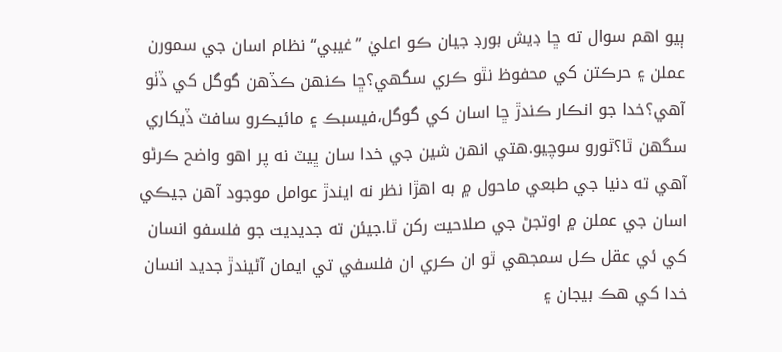ٻيو اهم سوال ته ڇا ڊيش بورڊ جيان ڪو اعليٰ ”غيبي“ نظام اسان جي سمورن عملن ۽ حرڪتن کي محفوظ نٿو ڪري سگھي؟ڇا ڪنهن ڪڏهن گوگل کي ڏٺو آهي؟خدا جو انڪار ڪندڙ ڇا اسان کي گوگل،فيسبڪ ۽ مائيڪرو سافٽ ڏيکاري سگھن ٿا؟ٿورو سوچيو.هتي انهن شين جي خدا سان ڀيٽ نه پر اهو واضح ڪرڻو آهي ته دنيا جي طبعي ماحول ۾ به اهڙا نظر نه ايندڙ عوامل موجود آهن جيڪي اسان جي عملن ۾ اوتجڻ جي صلاحيت رکن ٿا.جيئن ته جديديت جو فلسفو انسان کي ئي عقل ڪل سمجھي ٿو ان ڪري ان فلسفي تي ايمان آڻيندڙ جديد انسان خدا کي هڪ بيجان ۽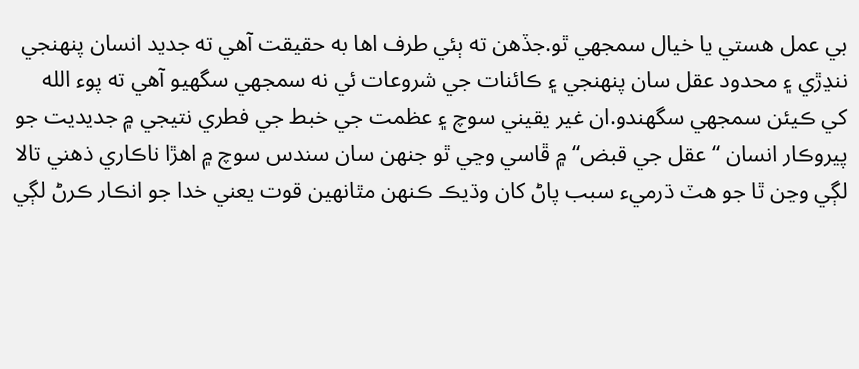بي عمل هستي يا خيال سمجھي ٿو.جڏهن ته ٻئي طرف اها به حقيقت آهي ته جديد انسان پنهنجي ننڍڙي ۽ محدود عقل سان پنهنجي ۽ ڪائنات جي شروعات ئي نه سمجھي سگھيو آهي ته پوء الله کي ڪيئن سمجھي سگھندو.ان غير يقيني سوچ ۽ عظمت جي خبط جي فطري نتيجي ۾ جديديت جو پيروڪار انسان “عقل جي قبض“ ۾ ڦاسي وڃي ٿو جنهن سان سندس سوچ ۾ اهڙا ناڪاري ذهني تالا لڳي وڃن ٿا جو هٽ ڌرميء سبب پاڻ کان وڌيڪ ڪنهن مٿانهين قوت يعني خدا جو انڪار ڪرڻ لڳي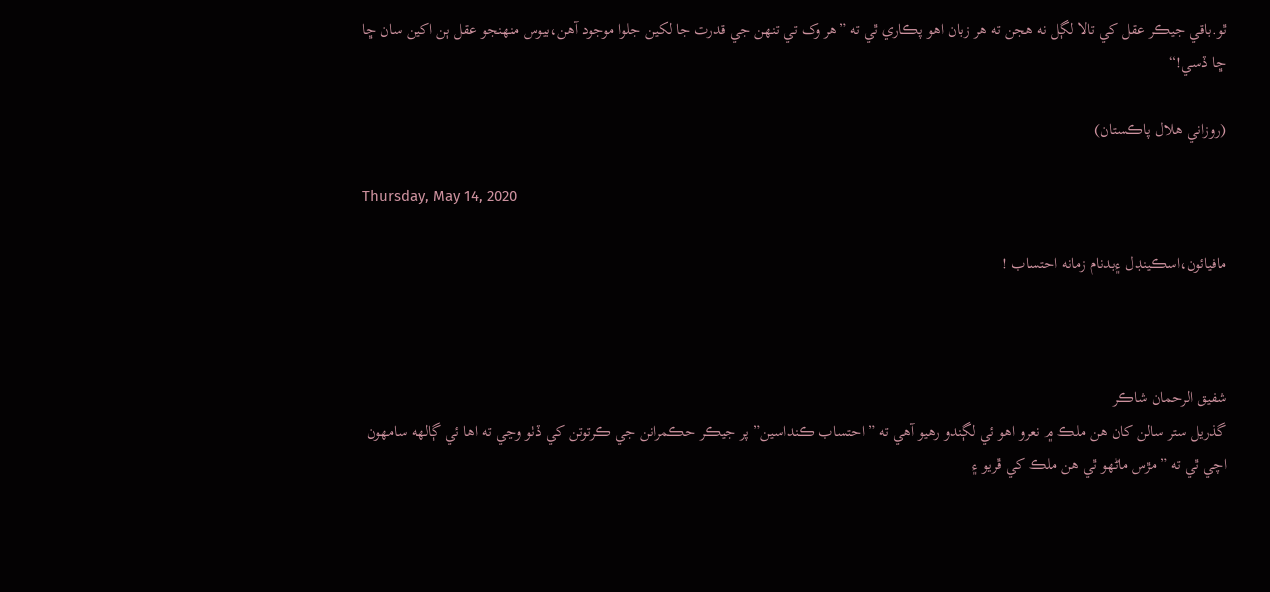ٿو.باقي جيڪر عقل کي تالا لڳل نه هجن ته هر زبان اهو پڪاري ٿي ته ”هر وک تي تنهن جي قدرت جا لکين جلوا موجود آهن،بيوس منهنجو عقل ٻن اکين سان ڇا ڇا ڏسي!“

(روزاني هلال پاڪستان)

Thursday, May 14, 2020

مافيائون،اسڪينڊل ۽بدنام زمانه احتساب !



شفيق الرحمان شاڪر
گذريل ستر سالن کان هن ملڪ ۾ نعرو اهو ئي لڳندو رهيو آهي ته ”احتساب ڪنداسين” پر جيڪر حڪمرانن جي ڪرتوتن کي ڏٺو وڃي ته اها ئي ڳالهه سامهون اچي ٿي ته ”مڙس ماڻهو ٿي هن ملڪ کي ڦريو ۽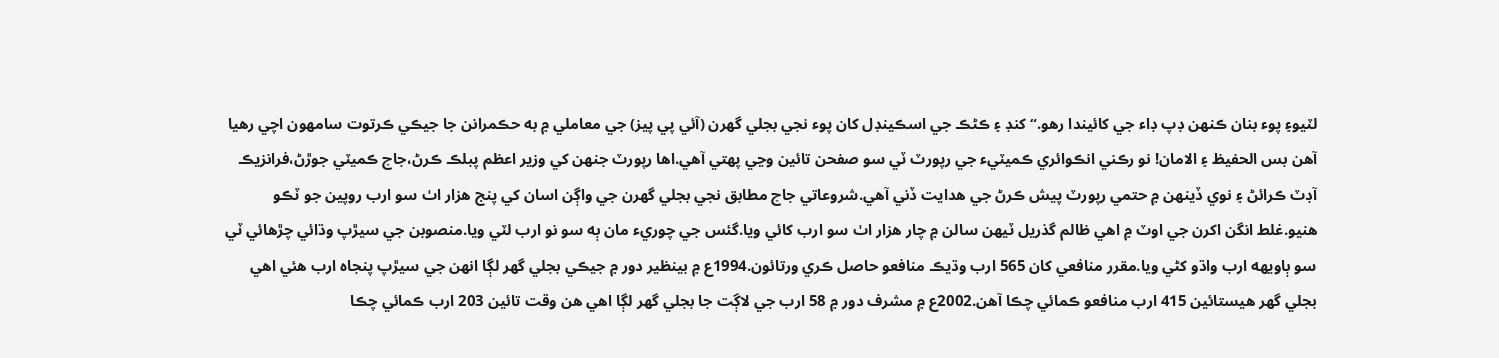لٽيو۽ پوء بنان ڪنهن ڊپ ڊاء جي کائيندا رهو.“ کنڊ ۽ ڪڻڪ جي اسڪينڊل کان پوء نجي بجلي گھرن (آئي پي پيز) جي معاملي ۾ به حڪمرانن جا جيڪي ڪرتوت سامهون اچي رهيا آهن بس الحفيظ ۽ الامان! نو رڪني انڪوائري ڪميٽيء جي رپورٽ ٽي سو صفحن تائين وڃي پهتي آهي.اها رپورٽ جنهن کي وزير اعظم پبلڪ ڪرڻ،جاچ ڪميٽي جوڙڻ،فرانزيڪ آڊٽ ڪرائڻ ۽ نوي ڏينهن ۾ حتمي رپورٽ پيش ڪرڻ جي هدايت ڏني آهي.شروعاتي جاچ مطابق نجي بجلي گھرن جي واڳن اسان کي پنج هزار اٺ سو ارب روپين جو ٽڪو هنيو.غلط انگن اکرن جي اوٽ ۾ اهي ظالم گذريل ٽيهن سالن ۾ چار هزار اٺ سو ارب کائي ويا.گئس جي چوريء مان ٻه سو نو ارب لٽي ويا.منصوبن جي سيڙپ وڌائي چڙهائي ٽي سو ٻاويهه ارب واڌو کڻي ويا.مقرر منافعي کان 565 ارب وڌيڪ منافعو حاصل ڪري ورتائون.1994ع ۾ بينظير دور ۾ جيڪي بجلي گھر لڳا انهن جي سيڙپ پنجاه ارب هئي اهي بجلي گھر هيستائين 415 ارب منافعو ڪمائي چڪا آهن.2002ع ۾ مشرف دور ۾ 58 ارب جي لاڳت جا بجلي گھر لڳا اهي هن وقت تائين 203 ارب ڪمائي چڪا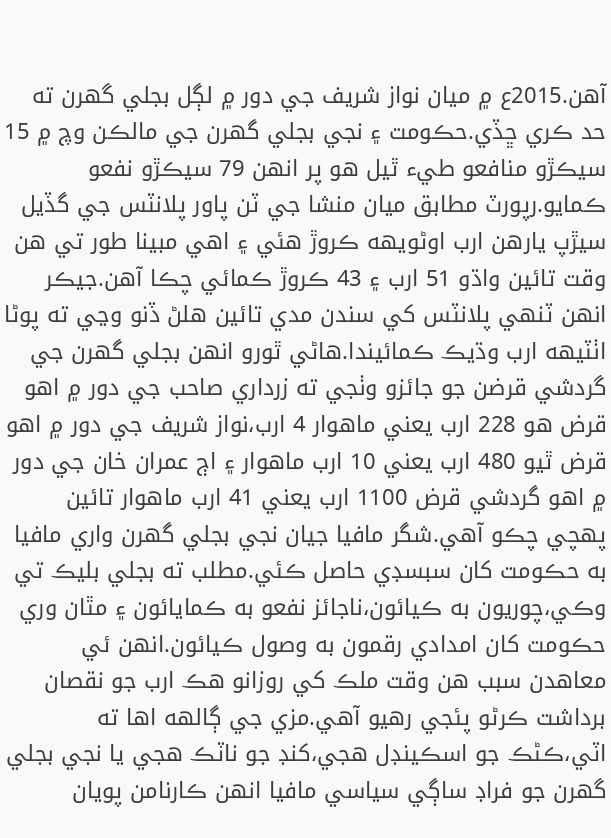آهن.2015ع ۾ ميان نواز شريف جي دور ۾ لڳل بجلي گھرن ته حد ڪري ڇڏي.حڪومت ۽ نجي بجلي گھرن جي مالڪن وچ ۾ 15 سيڪڙو منافعو طيء ٿيل هو پر انهن 79 سيڪڙو نفعو ڪمايو.رپورٽ مطابق ميان منشا جي ٽن پاور پلانٽس جي گڏيل سيڙپ يارهن ارب اوڻويهه ڪروڙ هئي ۽ اهي مبينا طور تي هن وقت تائين واڌو 51 ارب ۽ 43 ڪروڙ ڪمائي چڪا آهن.جيڪر انهن ٽنهي پلانٽس کي سندن مدي تائين هلڻ ڏنو وڃي ته پوڻا اٺٽيهه ارب وڌيڪ ڪمائيندا.هاڻي ٿورو انهن بجلي گھرن جي گردشي قرضن جو جائزو وٺجي ته زرداري صاحب جي دور ۾ اهو قرض هو 228 ارب يعني ماهوار 4 ارب،نواز شريف جي دور ۾ اهو قرض ٿيو 480 ارب يعني 10 ارب ماهوار ۽ اڄ عمران خان جي دور ۾ اهو گردشي قرض 1100 ارب يعني 41 ارب ماهوار تائين پهچي چڪو آهي.شگر مافيا جيان نجي بجلي گھرن واري مافيا به حڪومت کان سبسڊي حاصل ڪئي.مطلب ته بجلي بليڪ تي وڪي،چوريون به ڪيائون،ناجائز نفعو به ڪمايائون ۽ مٿان وري حڪومت کان امدادي رقمون به وصول ڪيائون.انهن ئي معاهدن سبب هن وقت ملڪ کي روزانو هڪ ارب جو نقصان برداشت ڪرڻو پئجي رهيو آهي.مزي جي ڳالهه اها ته اٽي،ڪڻڪ جو اسڪينڊل هجي،کنڊ جو ناٽڪ هجي يا نجي بجلي گھرن جو فراڊ ساڳي سياسي مافيا انهن ڪارنامن پويان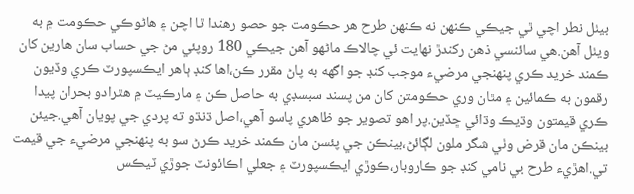بيٺل نطر اچي ٿي جيڪي ڪنهن نه ڪنهن طرح هر حڪومت جو حصو رهندا ٿا اچن ۽ هاڻوڪي حڪومت ۾ به ويٺل آهن.هي سائنسي ذهن رکندڙ نهايت ئي چالاڪ ماڻهو آهن جيڪي 180 روپئي مڻ جي حساب سان هارين کان ڪمند خريد ڪري پنهنجي مرضيء موجب کنڊ جو اگھه به پاڻ مقرر ڪن،اها کنڊ ٻاهر ايڪسپورٽ ڪري وڏيون رقمون به ڪمائين ۽ مٿان وري حڪومتن کان من پسند سبسڊي به حاصل ڪن ۽ مارڪيٽ ۾ هٿرادو بحران پيدا ڪري قيمتون وڌيڪ وڌائي ڇڏين.پر اهو تصوير جو ظاهري پاسو آهي،اصل ڌنڌو ته پردي جي پويان آهي.جيئن بينڪن مان قرض وٺي شگر ملون لڳائڻ،بينڪن جي پئسن مان ڪمند خريد ڪرڻ سو به پنهنجي مرضيء جي قيمت تي.اهڙيء طرح بي نامي کنڊ جو ڪاروبار،ڪوڙي ايڪسپورٽ ۽ جعلي اڪائونٽ جوڙي ٽيڪس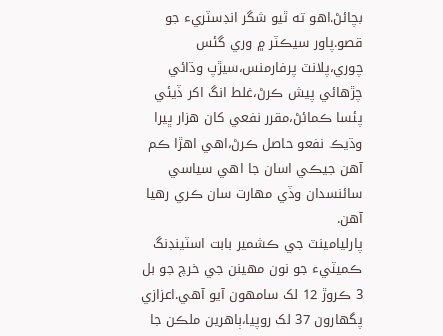بچائڻ.اهو ته ٿيو شگر انڊسٽريء جو قصو.پاور سيڪٽر ۾ وري گئس چوري،پلانٽ پرفارمنس،سيڙپ وڌائي چڙهائي پيش ڪرڻ،غلط انگ اکر ڏيئي پئسا ڪمائڻ،مقرر نفعي کان هزار ڀيرا وڌيڪ نفعو حاصل ڪرڻ،اهي اهڙا ڪم آهن جيڪي اسان جا اهي سياسي سائنسدان وڏي مهارت سان ڪري رهيا آهن.
پارليامينٽ جي ڪشمير بابت اسٽينڊنگ ڪميٽيء جو نون مهينن جي خرچ جو بل 3 ڪروڙ 12 لک سامهون آيو آهي.اعزازي پگهارون 37 لک روپيا،ٻاهرين ملڪن جا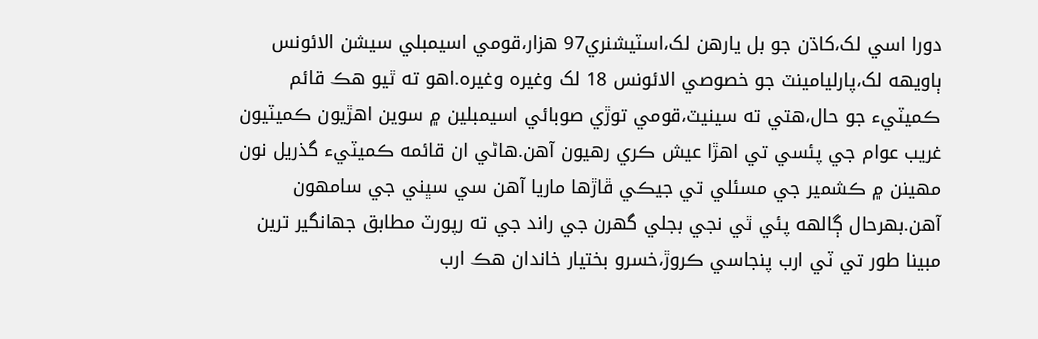دورا اسي لک،کاڌن جو بل يارهن لک،اسٽيشنري97 هزار،قومي اسيمبلي سيشن الائونس ٻاويهه لک،پارليامينٽ جو خصوصي الائونس 18 لک وغيره وغيره.اهو ته ٿيو هڪ قائم ڪميٽيء جو حال،هتي ته سينيٽ،قومي توڙي صوبائي اسيمبلين ۾ سوين اهڙيون ڪميٽيون غريب عوام جي پئسي تي اهڙا عيش ڪري رهيون آهن.هاڻي ان قائمه ڪميٽيء گذريل نون مهينن ۾ ڪشمير جي مسئلي تي جيڪي ڦاڙها ماريا آهن سي سڀني جي سامهون آهن.بهرحال ڳالهه پئي ٿي نجي بجلي گھرن جي راند جي ته رپورٽ مطابق جهانگير ترين مبينا طور تي ٽي ارب پنجاسي ڪروڙ،خسرو بختيار خاندان هڪ ارب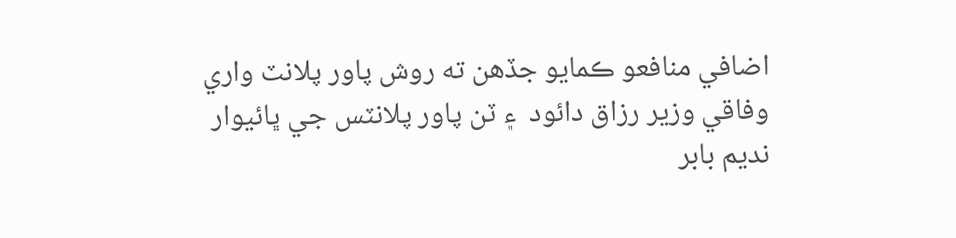اضافي منافعو ڪمايو جڏهن ته روش پاور پلانٽ واري وفاقي وزير رزاق دائود  ۽ ٽن پاور پلانٽس جي ڀائيوار نديم بابر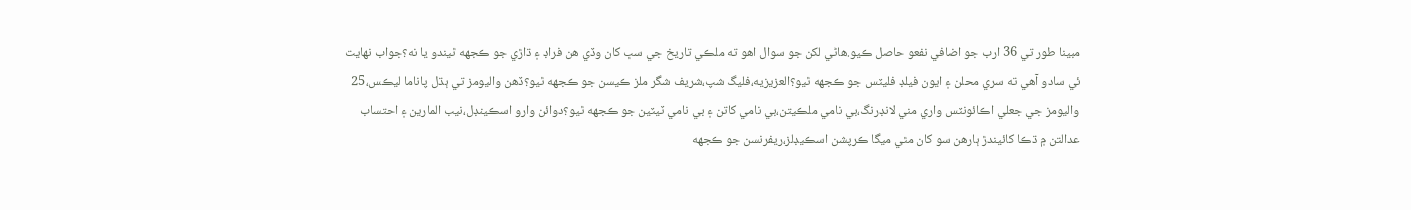مبينا طور تي 36 ارب جو اضافي نفعو حاصل ڪيو.هاڻي لکن جو سوال اهو ته ملڪي تاريخ جي سڀ کان وڏي هن فراڊ ۽ ڌاڙي جو ڪجهه ٿيندو يا نه؟جواب نهايت ئي سادو آهي ته سري محلن ۽ ايون فيلڊ فليٽس جو ڪجهه ٿيو؟العزيزيه،فليگ شپ،شريف شگر ملز ڪيسن جو ڪجهه ٿيو؟ڏهن واليومز تي ٻڌل پاناما ليڪس،25 واليومز جي جعلي اڪائونٽس واري مني لانڊرنگ،بي نامي ملڪيتن،بي نامي کاتن ۽ بي نامي ٽيٽين جو ڪجهه ٿيو؟دوائن وارو اسڪينڊل،نيب المارين ۽ احتساب عدالتن ۾ ڌڪا کائيندڙ ٻارهن سو کان مٿي ميگا ڪرپشن اسڪيڊلز،ريفرنسن جو ڪجهه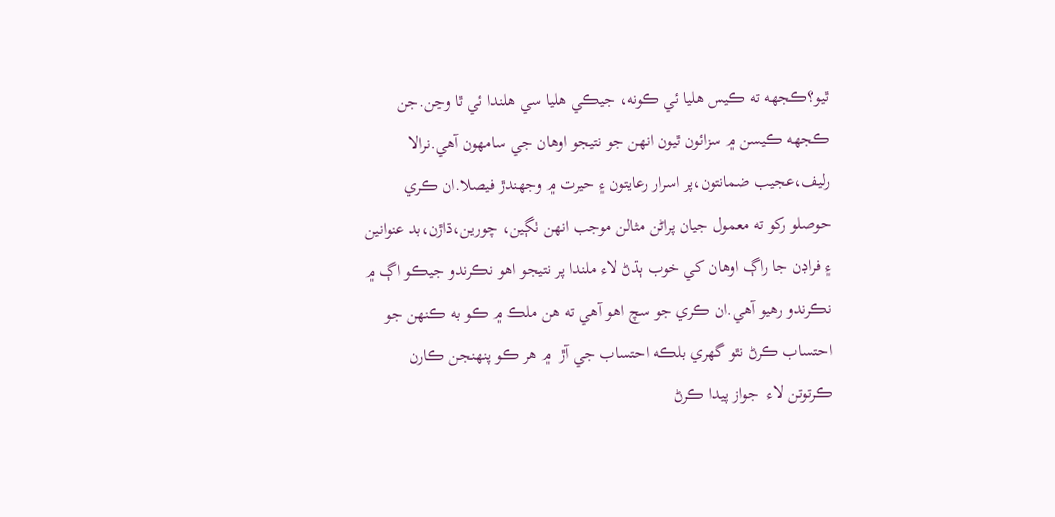ٿيو؟ڪجهه ته ڪيس هليا ئي ڪونه، جيڪي هليا سي هلندا ئي ٿا وڃن.جن ڪجهه ڪيسن ۾ سزائون ٿيون انهن جو نتيجو اوهان جي سامهون آهي.نرالا رليف،عجيب ضمانتون،پر اسرار رعايتون ۽ حيرت ۾ وجھندڙ فيصلا.ان ڪري حوصلو رکو ته معمول جيان پراڻن مثالن موجب انهن ٺڳين، چورين،ڌاڙن،بد عنوانين ۽ فراڊن جا راڳ اوهان کي خوب ٻڌڻ لاء ملندا پر نتيجو اهو نڪرندو جيڪو اڳ ۾ نڪرندو رهيو آهي.ان ڪري جو سچ اهو آهي ته هن ملڪ ۾ ڪو به ڪنهن جو احتساب ڪرڻ نٿو گھري بلڪه احتساب جي آڙ  ۾ هر ڪو پنهنجن ڪارن ڪرتوتن لاء  جواز پيدا ڪرڻ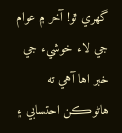گھري ٿو! آخر ۾ عوام جي لاء خوشيء جي خبر اها آهي ته هاڻوڪن احتسابي ۽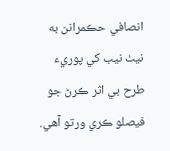انصافي حڪمرانن به نيٺ نيب کي پوريء طرح بي اثر ڪرڻ جو فيصلو ڪري ورتو آهي.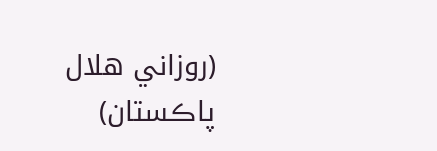(روزاني هلال پاڪستان)